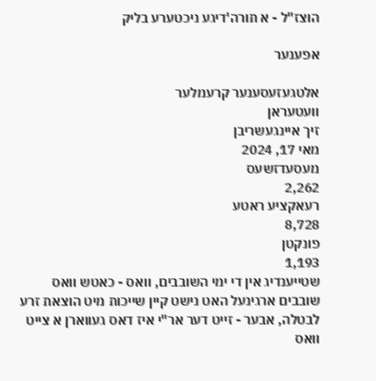הוצז"ל - א תורה'דיגע ניכטערע בליק

אפענער

אלטגעזעסענער קרעמלער
וועטעראן
זיך איינגעשריבן
מאי 17, 2024
מעסעדזשעס
2,262
רעאקציע ראטע
8,728
פונקטן
1,193
שטייענדיג אין די ימי השובבים, וואס - כאטש וואס שובבים ארגינעל האט נישט קיין שייכות מיט הוצאת זרע לבטלה, אבער - זייט דער אר"י איז דאס געווארן א צייט וואס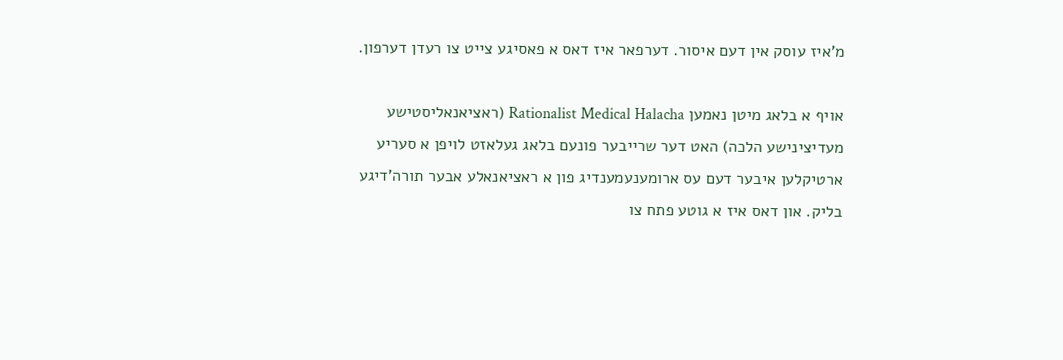מ'איז עוסק אין דעם איסור. דערפאר איז דאס א פאסיגע צייט צו רעדן דערפון.

אויף א בלאג מיטן נאמען Rationalist Medical Halacha (ראציאנאליסטישע מעדיצינישע הלכה) האט דער שרייבער פונעם בלאג געלאזט לויפן א סעריע ארטיקלען איבער דעם עס ארומענעמענדיג פון א ראציאנאלע אבער תורה'דיגע בליק. און דאס איז א גוטע פתח צו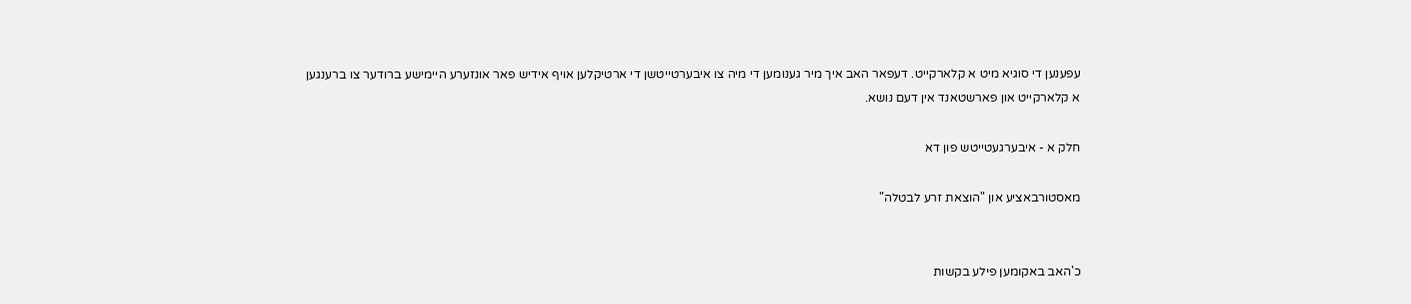עפענען די סוגיא מיט א קלארקייט. דעפאר האב איך מיר גענומען די מיה צו איבערטייטשן די ארטיקלען אויף אידיש פאר אונזערע היימישע ברודער צו ברענגען א קלארקייט און פארשטאנד אין דעם נושא.

חלק א - איבערגעטייטש פון דא

מאסטורבאציע און "הוצאת זרע לבטלה"


כ'האב באקומען פילע בקשות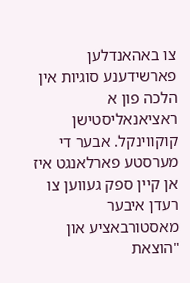צו באהאנדלען פארשידענע סוגיות אין הלכה פון א ראציאנאליסטישן קוקווינקל. אבער די מערסטע פארלאנגט איז אן קיין ספק געווען צו רעדן איבער מאסטורבאציע און "הוצאת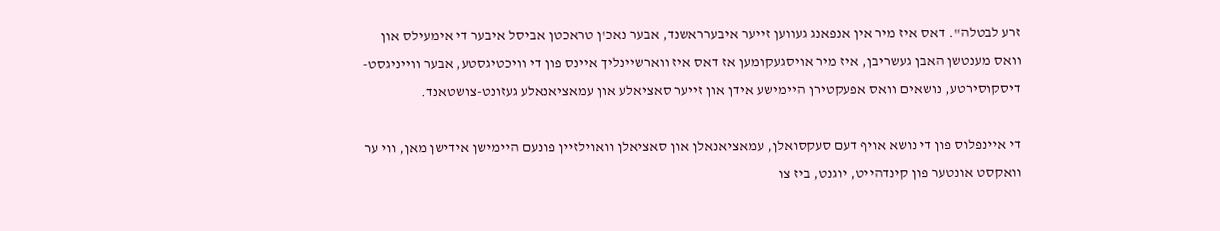זרע לבטלה". דאס איז מיר אין אנפאנג געווען זייער איבערראשנד, אבער נאכ'ן טראכטן אביסל איבער די אימעילס און וואס מענטשן האבן געשריבן, איז מיר אויסגעקומען אז דאס איז ווארשיינליך איינס פון די וויכטיגסטע, אבער ווייניגסט-דיסקוסירטע, נושאים וואס אפעקטירן היימישע אידן און זייער סאציאלע און עמאציאנאלע געזונט-צושטאנד.

די איינפלוס פון די נושא אויף דעם סעקסואלן, עמאציאנאלן און סאציאלן וואוילזיין פונעם היימישן אידישן מאן, ווי ער וואקסט אונטער פון קינדהייט, יוגנט, ביז צו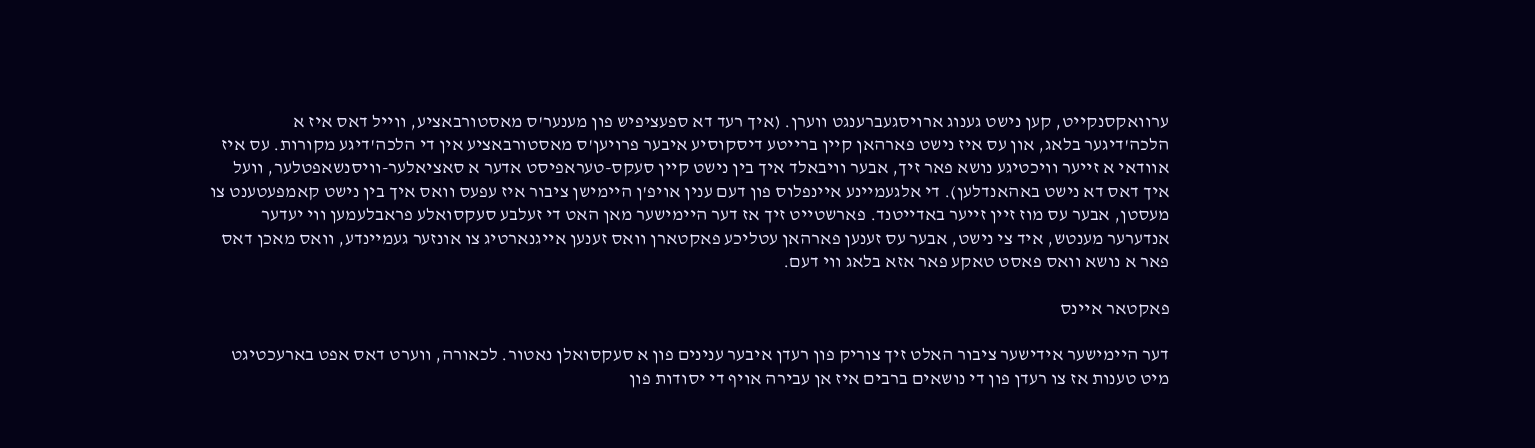ערוואקסנקייט, קען נישט גענוג ארויסגעברענגט ווערן. (איך רעד דא ספעציפיש פון מענער'ס מאסטורבאציע, ווייל דאס איז א הלכה'דיגער בלאג, און עס איז נישט פארהאן קיין ברייטע דיסקוסיע איבער פרויען'ס מאסטורבאציע אין די הלכה'דיגע מקורות. עס איז אוודאי א זייער וויכטיגע נושא פאר זיך, אבער וויבאלד איך בין נישט קיין סעקס-טעראפיסט אדער א סאציאלער-וויסנשאפטלער, וועל איך דאס דא נישט באהאנדלען). די אלגעמיינע איינפלוס פון דעם ענין אויפ'ן היימישן ציבור איז עפעס וואס איך בין נישט קאמפעטענט צו מעסטן, אבער עס מוז זיין זייער באדייטנד. פארשטייט זיך אז דער היימישער מאן האט די זעלבע סעקסואלע פראבלעמען ווי יעדער אנדערער מענטש, איד צי נישט, אבער עס זענען פארהאן עטליכע פאקטארן וואס זענען אייגנארטיג צו אונזער געמיינדע, וואס מאכן דאס פאר א נושא וואס פאסט טאקע פאר אזא בלאג ווי דעם.

פאקטאר איינס

דער היימישער אידישער ציבור האלט זיך צוריק פון רעדן איבער ענינים פון א סעקסואלן נאטור. לכאורה, ווערט דאס אפט בארעכטיגט מיט טענות אז צו רעדן פון די נושאים ברבים איז אן עבירה אויף די יסודות פון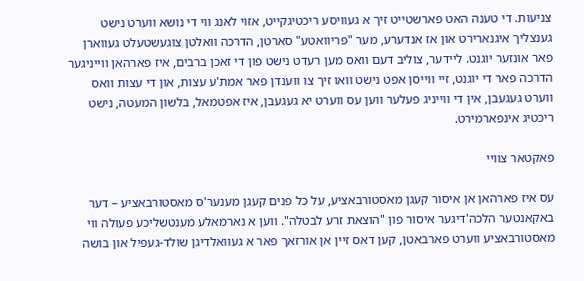צניעות. די טענה האט פארשטייט זיך א געוויסע ריכטיגקייט, אזוי לאנג ווי די נושא ווערט נישט גענצליך איגנארירט און אז אנדערע, מער "פריוואטע" סארטן, הדרכה וואלטן צוגעשטעלט געווארן פאר אונזער יוגנט. ליידער, צוליב דעם וואס מען רעדט נישט פון די זאכן ברבים, איז פארהאן ווייניגער הדרכה פאר די יוגנט, זיי ווייסן אפט נישט וואו זיך צו ווענדן פאר אמת'ע עצות, און די עצות וואס ווערט געגעבן, אין די ווייניג פעלער ווען עס ווערט יא געגעבן, איז אפטמאל, בלשון המעטה, נישט ריכטיג אינפארמירט.

פאקטאר צוויי

עס איז פארהאן אן איסור קעגן מאסטורבאציע, על כל פנים קעגן מענער'ס מאסטורבאציע – דער באקאנטער הלכה'דיגער איסור פון "הוצאת זרע לבטלה". ווען א נארמאלע מענטשליכע פעולה ווי מאסטורבאציע ווערט פארבאטן, קען דאס זיין אן אורזאך פאר א געוואלדיגן שולד-געפיל און בושה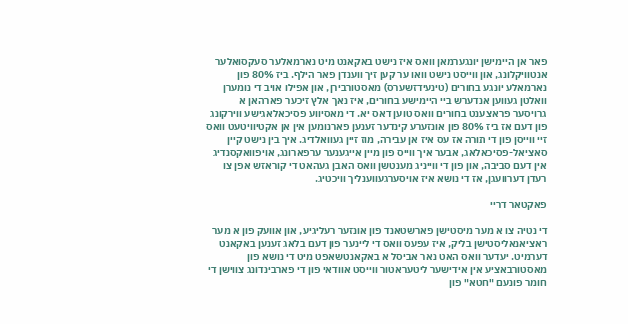פאר אן היימישן יונגערמאן וואס איז נישט באקאנט מיט נארמאלער סעקסואלער אנטוויקלונג, און ווייסט נישט וואו ער קען זיך ווענדן פאר הילף. ביז 80% פון נארמאלע יונגע בחורים (טינעידזשערס) מאסטורבירן, און אפילו אויב די נומערן וואלטן געווען אנדערש ביי היימישע בחורים, איז נאך אלץ זיכער פארהאן א גרויסער פראצענט בחורים וואס טוען דאס יא. די מאסיווע פסיכאלאגישע ווירקונג פון דעם אז ביז 80% פון אונזערע קינדער זענען פארנומען אין אן אקטיוויטעט וואס זיי ווייסן פון די תורה אז עס איז אן עבירה, מוז זיין געוואלדיג. איך בין נישט קיין סאציאל-פסיכאלאג, אבער איך ווייס פון מיין אייגענער ערפארונג, אויפוואקסנדיג אין דעם סביבה, און פון די ווייניג מענטשן וואס האבן געהאט די קוראזש אפן צו רעדן דערוועגן, אז די נושא איז אויסערגעווענליך וויכטיג.

פאקטאר דריי

די נטיה צו א מער מיסטישן פארשטאנד פון אונזער רעליגיע, און אוועק פון א מער ראציאנאליסטישן בליק, איז עפעס וואס די ליינער פון דעם בלאג זענען באקאנט דערמיט. יעדער וואס האט נאר אביסל א באקאנטשאפט מיט די נושא פון מאסטורבאציע אין אידישער ליטעראטור ווייסט אוודאי פון די פארבינדונג צווישן די חומר פונעם "חטא" פון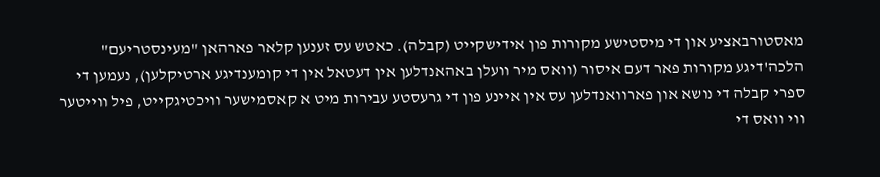מאסטורבאציע און די מיסטישע מקורות פון אידישקייט (קבלה). כאטש עס זענען קלאר פארהאן "מעינסטריעם" הלכה'דיגע מקורות פאר דעם איסור (וואס מיר וועלן באהאנדלען אין דעטאל אין די קומענדיגע ארטיקלען), נעמען די ספרי קבלה די נושא און פארוואנדלען עס אין איינע פון די גרעסטע עבירות מיט א קאסמישער וויכטיגקייט, פיל ווייטער ווי וואס די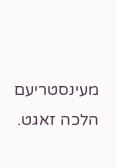מעינסטריעם הלכה זאגט.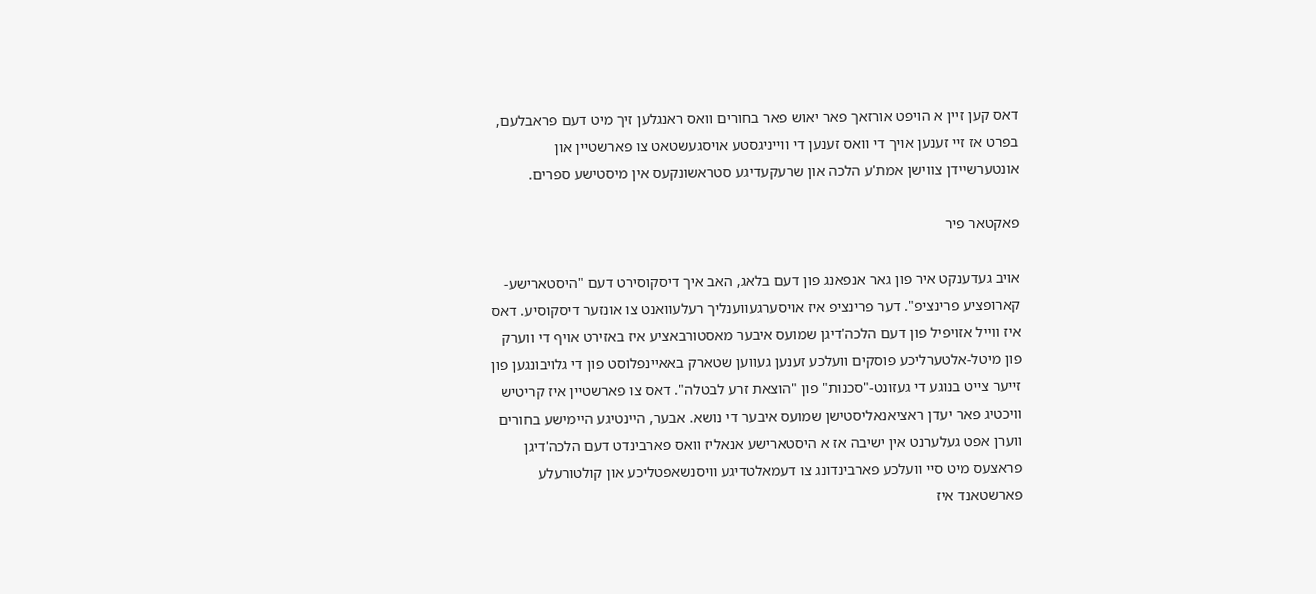דאס קען זיין א הויפט אורזאך פאר יאוש פאר בחורים וואס ראנגלען זיך מיט דעם פראבלעם, בפרט אז זיי זענען אויך די וואס זענען די ווייניגסטע אויסגעשטאט צו פארשטיין און אונטערשיידן צווישן אמת'ע הלכה און שרעקעדיגע סטראשונקעס אין מיסטישע ספרים.

פאקטאר פיר

אויב געדענקט איר פון גאר אנפאנג פון דעם בלאג, האב איך דיסקוסירט דעם "היסטארישע-קארופציע פרינציפ". דער פרינציפ איז אויסערגעווענליך רעלעוואנט צו אונזער דיסקוסיע. דאס איז ווייל אזויפיל פון דעם הלכה'דיגן שמועס איבער מאסטורבאציע איז באזירט אויף די ווערק פון מיטל-אלטערליכע פוסקים וועלכע זענען געווען שטארק באאיינפלוסט פון די גלויבונגען פון זייער צייט בנוגע די געזונט-"סכנות" פון "הוצאת זרע לבטלה". דאס צו פארשטיין איז קריטיש וויכטיג פאר יעדן ראציאנאליסטישן שמועס איבער די נושא. אבער, היינטיגע היימישע בחורים ווערן אפט געלערנט אין ישיבה אז א היסטארישע אנאליז וואס פארבינדט דעם הלכה'דיגן פראצעס מיט סיי וועלכע פארבינדונג צו דעמאלטדיגע וויסנשאפטליכע און קולטורעלע פארשטאנד איז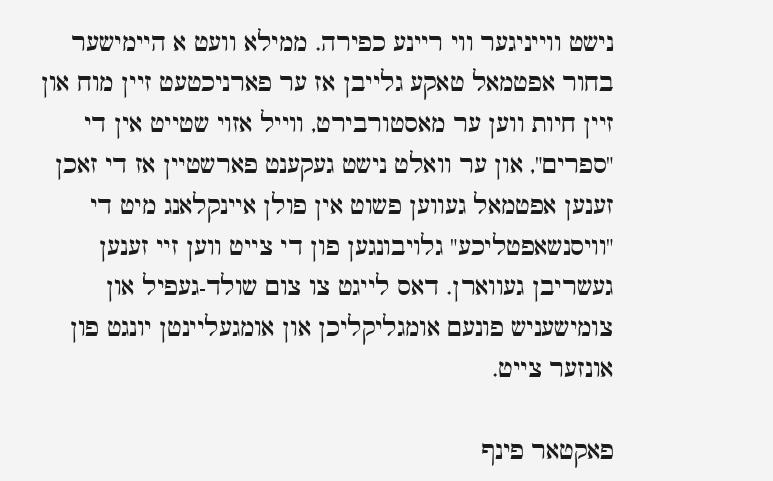נישט ווייניגער ווי ריינע כפירה. ממילא וועט א היימישער בחור אפטמאל טאקע גלייבן אז ער פארניכטעט זיין מוח און זיין חיות ווען ער מאסטורבירט, ווייל אזוי שטייט אין די "ספרים", און ער וואלט נישט געקענט פארשטיין אז די זאכן זענען אפטמאל געווען פשוט אין פולן איינקלאנג מיט די "וויסנשאפטליכע" גלויבונגען פון די צייט ווען זיי זענען געשריבן געווארן. דאס לייגט צו צום שולד-געפיל און צומישעניש פונעם אומגליקליכן און אומגעליינטן יונגט פון אונזער צייט.

פאקטאר פינף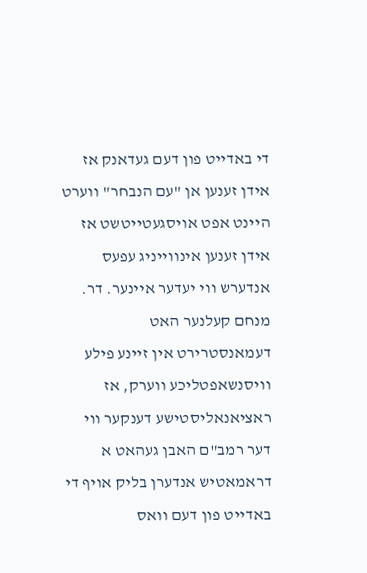די באדייט פון דעם געדאנק אז אידן זענען אן "עם הנבחר" ווערט היינט אפט אויסגעטייטשט אז אידן זענען אינווייניג עפעס אנדערש ווי יעדער איינער. דר. מנחם קעלנער האט דעמאנסטרירט אין זיינע פילע וויסנשאפטליכע ווערק, אז ראציאנאליסטישע דענקער ווי דער רמב"ם האבן געהאט א דראמאטיש אנדערן בליק אויף די באדייט פון דעם וואס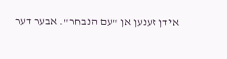אידן זענען אן "עם הנבחר". אבער דער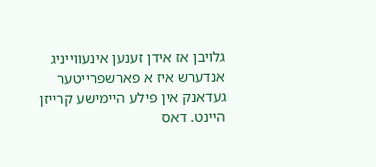גלויבן אז אידן זענען אינעווייניג אנדערש איז א פארשפרייטער געדאנק אין פילע היימישע קרייזן היינט. דאס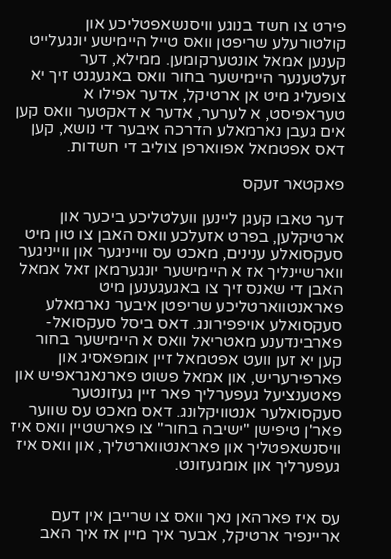פירט צו חשד בנוגע וויסנשאפטליכע און קולטורעלע שריפטן וואס טייל היימישע יונגעלייט קענען אמאל אונטערקומען. ממילא, דער זעלטענער היימישער בחור וואס באגעגנט זיך יא צופעליג מיט אן ארטיקל, אדער אפילו א טעראפיסט, א לערער, אדער א דאקטער וואס קען אים געבן נארמאלע הדרכה איבער די נושא, קען דאס אפטמאל אפווארפן צוליב די חשדות.

פאקטאר זעקס

דער טאבו קעגן ליינען וועלטליכע ביכער און ארטיקלען, בפרט אזעלכע וואס האבן צו טון מיט סעקסואלע ענינים, מאכט עס ווייניגער און ווייניגער ווארשיינליך אז א היימישער יונגערמאן זאל אמאל האבן די שאנס זיך צו באגעגענען מיט פאראנטווארטליכע שריפטן איבער נארמאלע סעקסואלע אויפפירונג. דאס ביסל סעקסואל-פארבינדענע מאטריאל וואס א היימישער בחור קען יא זען וועט אפטמאל זיין אומפאסיג און פארפירעריש, און אמאל פשוט פארנאגראפיש און פאטענציעל געפערליך פאר זיין געזונטער סעקסואלער אנטוויקלונג. דאס מאכט עס שווער פאר'ן טיפישן "ישיבה בחור" צו פארשטיין וואס איז וויסנשאפטליך און פאראנטווארטליך, און וואס איז געפערליך און אומגעזונט.


עס איז פארהאן נאך וואס צו שרייבן אין דעם אריינפיר ארטיקל, אבער איך מיין אז איך האב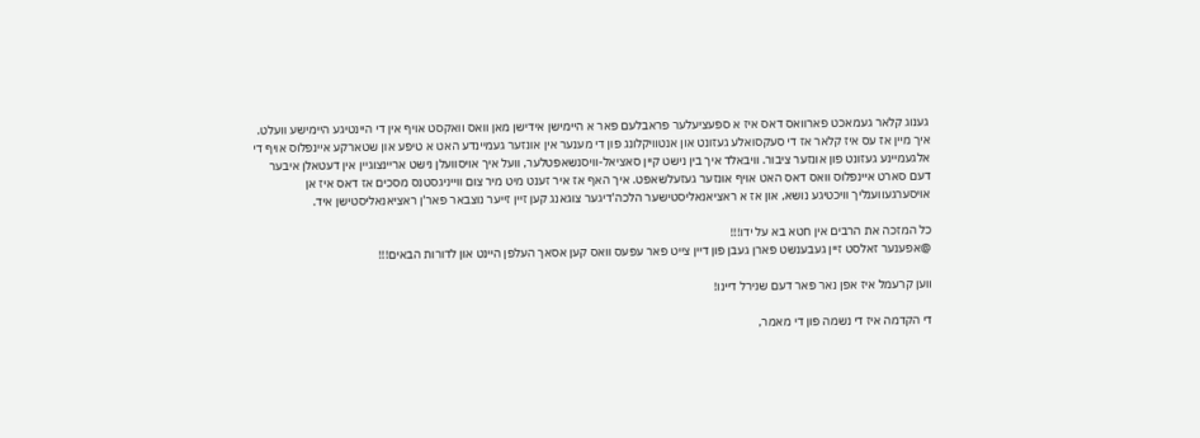גענוג קלאר געמאכט פארוואס דאס איז א ספעציעלער פראבלעם פאר א היימישן אידישן מאן וואס וואקסט אויף אין די היינטיגע היימישע וועלט. איך מיין אז עס איז קלאר אז די סעקסואלע געזונט און אנטוויקלונג פון די מענער אין אונזער געמיינדע האט א טיפע און שטארקע איינפלוס אויף די אלגעמיינע געזונט פון אונזער ציבור. וויבאלד איך בין נישט קיין סאציאל-וויסנשאפטלער, וועל איך אויסוועלן נישט אריינצוגיין אין דעטאלן איבער דעם סארט איינפלוס וואס דאס האט אויף אונזער געזעלשאפט. איך האף אז איר זענט מיט מיר צום ווייניגסטנס מסכים אז דאס איז אן אויסערגעווענליך וויכטיגע נושא, און אז א ראציאנאליסטישער הלכה'דיגער צוגאנג קען זיין זייער נוצבאר פאר'ן ראציאנאליסטישן איד.

כל המזכה את הרבים אין חטא בא על ידו!!!
@אפענער זאלסט זיין געבענשט פארן געבן פון דיין צייט פאר עפעס וואס קען אסאך העלפן היינט און לדורות הבאים!!!

ווען קרעמל איז אפן נאר פאר דעם שנירל דיינו!

די הקדמה איז די נשמה פון די מאמר,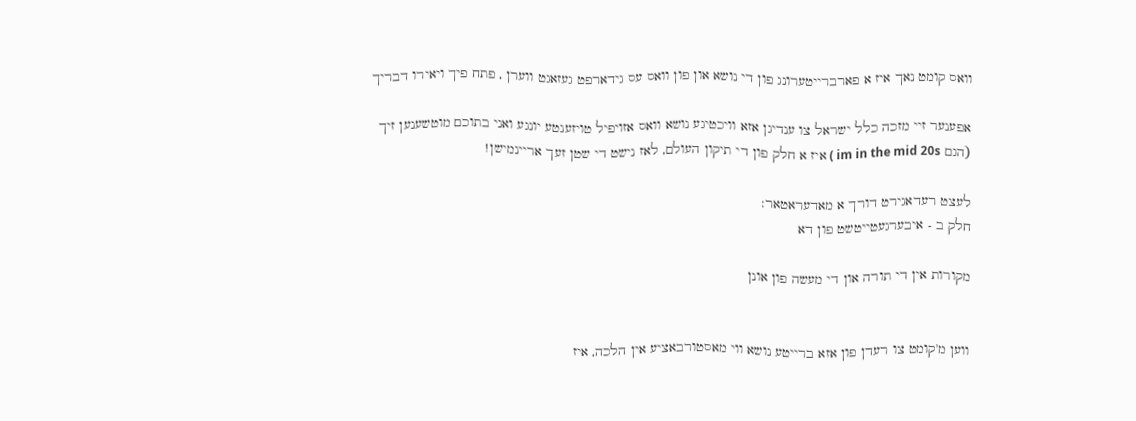וואס קומט נאך איז א פארברייטערונג פון די נושא און פון וואס עס גידארפט געזאגט ווערן , פתח פיך ויאירו דבריך

אפענער זיי מזכה כלל ישראל צו ענדיגן אזא וויכטיגע נושא וואס אזויפיל טויזענטע יונגע ואני בתוכם מוטשענען זיך (הגם im in the mid 20s ) איז א חלק פון די תיקון העולם, לאז נישט די שטן זעך אריינמישן!

לעצט רעדאגירט דורך א מאדעראטאר:
חלק ב - איבערגעטייטשט פון דא

מקורות אין די תורה און די מעשה פון אונן


ווען מ'קומט צו רעדן פון אזא ברייטע נושא ווי מאסטורבאציע אין הלכה, איז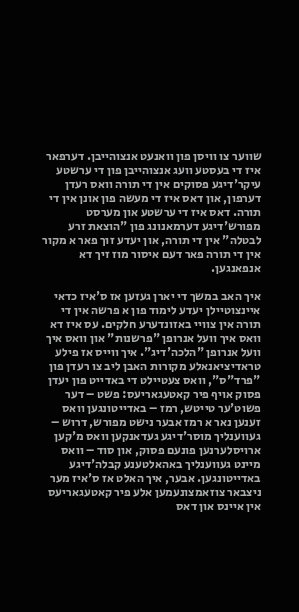שווער צו וויסן פון וואנעט אנצוהייבן. דערפאר איז די בעסטע וועג אנצוהייבן פון די ערשטע עיקר'דיגע פסוקים אין די תורה וואס רעדן דערפון, און דאס איז די מעשה פון אונן אין די תורה. דאס איז די ערשטע און מערסט מפורש'דיגע דערמאנונג פון "הוצאת זרע לבטלה" אין די תורה, און יעדע זוך פאר א מקור אין די תורה פאר דעם איסור מוז זיך דא אנפאנגען.

איך האב במשך די יארן געזען אז ס'איז כדאי איינצוטיילן יעדע לימוד פון א פרשה אין די תורה אין צוויי באזונדערע חלקים. עס איז דא וואס איך וועל אנרופן "פרשנות" און וואס איך וועל אנרופן "הלכה'דיג". איך ווייס אז פילע טראדיציאנאלע מקורות האבן ליב צו רעדן פון "פרד"ס", וואס צעטיילט די באדייט פון יעדן פסוק אויף פיר קאטעגאריעס: פשט – דער פשוט'ער טייטש, רמז – באדייטונגען וואס זענען נאר א רמז אבער נישט מפורש, דרוש – געווענליך מוסר'דיגע געדאנקען וואס מ'קען ארויסלערנען פונעם פסוק, און סוד – וואס מיינט געווענליך באהאלטענע קבלה'דיגע באדייטונגען. אבער, איך האלט אז ס'איז מער ניצבאר צוזאמצונעמען אלע פיר קאטעגאריעס אין איינס און דאס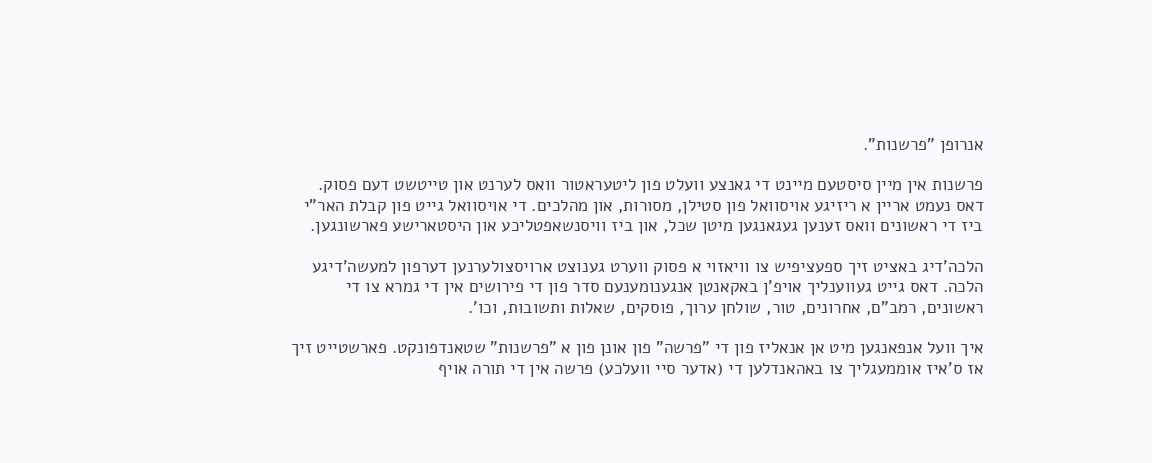אנרופן "פרשנות".

פרשנות אין מיין סיסטעם מיינט די גאנצע וועלט פון ליטעראטור וואס לערנט און טייטשט דעם פסוק. דאס נעמט אריין א ריזיגע אויסוואל פון סטילן, מסורות, און מהלכים. די אויסוואל גייט פון קבלת האר"י ביז די ראשונים וואס זענען געגאנגען מיטן שכל, און ביז וויסנשאפטליכע און היסטארישע פארשונגען.

הלכה'דיג באציט זיך ספעציפיש צו וויאזוי א פסוק ווערט גענוצט ארויסצולערנען דערפון למעשה'דיגע הלכה. דאס גייט געווענליך אויפ'ן באקאנטן אנגענומענעם סדר פון די פירושים אין די גמרא צו די ראשונים, רמב"ם, אחרונים, טור, שולחן ערוך, פוסקים, שאלות ותשובות, וכו'.

איך וועל אנפאנגען מיט אן אנאליז פון די "פרשה" פון אונן פון א "פרשנות" שטאנדפונקט. פארשטייט זיך אז ס'איז אוממעגליך צו באהאנדלען די (אדער סיי וועלכע) פרשה אין די תורה אויף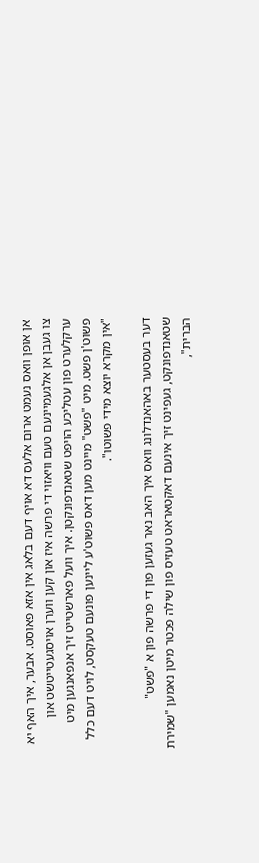אן אופן וואס נעמט ארום אלעס דא אויף דעם בלאג אין אזא פאוסט. אבער, איך האף יא צו געבן אן אלגעמיינעם טעם וויאזוי די פרשה איז און קען ווערן אויסגעטייטשט און ערקלערט פון עטליכע הויפט שטאנדפונקטן. איך וועל פארשטייט זיך אנפאנגען מיט פשוט'ן פשט. מיט "פשט" מיינט מען דאס פשוט'ע ליינען פונעם טעקסט, לויט דעם כלל "אין מקרא יוצא מידי פשוטו".

דער בעסטער באהאנדלונג וואס איך האב נאר געזען פון די פרשה פון א "פשט" שטאנדפונקט, געפינט זיך אינעם דאקטאראט טעזיס פון שילה פכטר מיטן נאמען "שמירת הברית",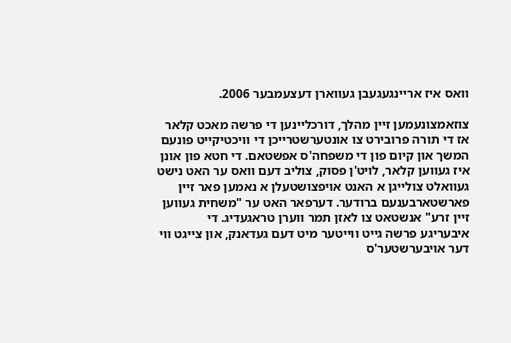וואס איז אריינגעגעבן געווארן דעצעמבער 2006.

צוזאמצונעמען זיין מהלך, דורכליינען די פרשה מאכט קלאר אז די תורה פרובירט צו אונטערשטרייכן די וויכטיקייט פונעם המשך און קיום פון די משפחה'ס אפשטאם. די חטא פון אונן איז געווען קלאר, לויט'ן פסוק, צוליב דעם וואס ער האט נישט געוואלט צולייגן א האנט אויפצושטעלן א נאמען פאר זיין פארשטארבענעם ברודער. דערפאר האט ער "משחית געווען זיין זרע" אנשטאט צו לאזן תמר ווערן טראגעדיג. די איבעריגע פרשה גייט ווייטער מיט דעם געדאנק, און צייגט ווי דער אויבערשטער'ס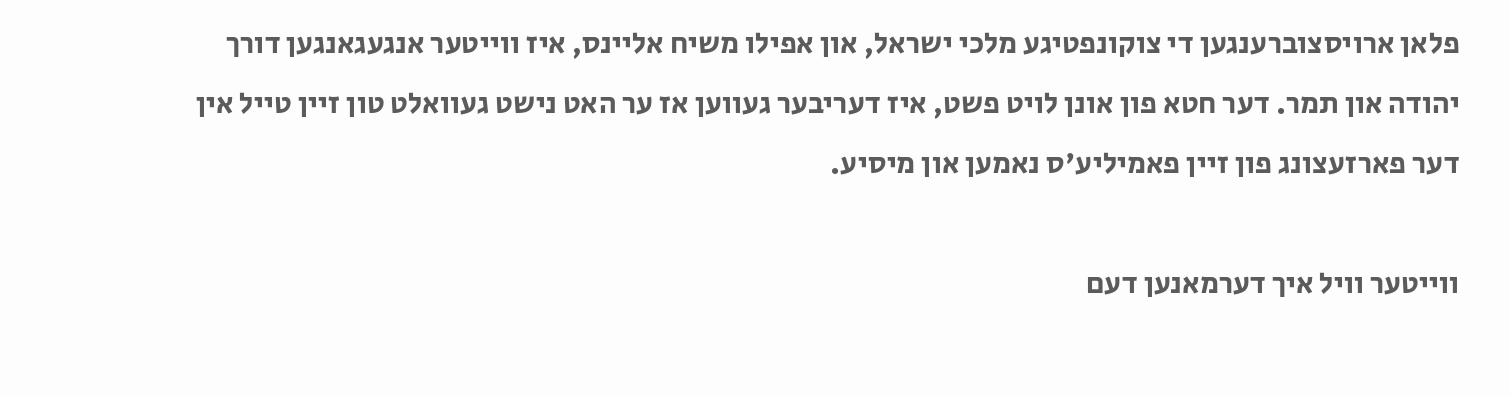פלאן ארויסצוברענגען די צוקונפטיגע מלכי ישראל, און אפילו משיח אליינס, איז ווייטער אנגעגאנגען דורך יהודה און תמר. דער חטא פון אונן לויט פשט, איז דעריבער געווען אז ער האט נישט געוואלט טון זיין טייל אין דער פארזעצונג פון זיין פאמיליע'ס נאמען און מיסיע.

ווייטער וויל איך דערמאנען דעם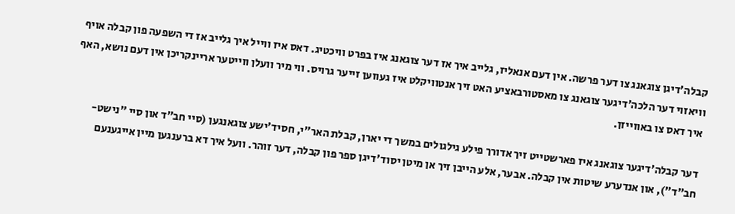קבלה'דיגן צוגאנג צו דער פרשה. אין דעם אנאליז, גלייב איך אז דער צוגאנג איז בפרט וויכטיג. דאס איז ווייל איך גלייב אז די השפעה פון קבלה אויף וויאזוי דער הלכה'דיגער צוגאנג צו מאסטורבאציע האט זיך אנטוויקלט איז געווען זייער גרויס. ווי מיר וועלן ווייטער אריינקריכן אין דעם נושא, האף איך דאס צו באווייזן.

דער קבלה'דיגער צוגאנג איז פארשטייט זיך אדורך פילע גילגולים במשך די יארן, קבלת האר"י, חסיד'ישע צוגאנגען (סיי חב"ד און סיי "נישט-חב"ד"), און אנדערע שיטות אין קבלה. אבער, אלע הייבן זיך אן מיטן יסוד'דיגן ספר פון קבלה, דער זוהר. וועל איך דא ברענגען מיין אייגענעם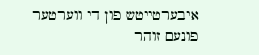איבערטייטש פון די ווערטער פונעם זוהר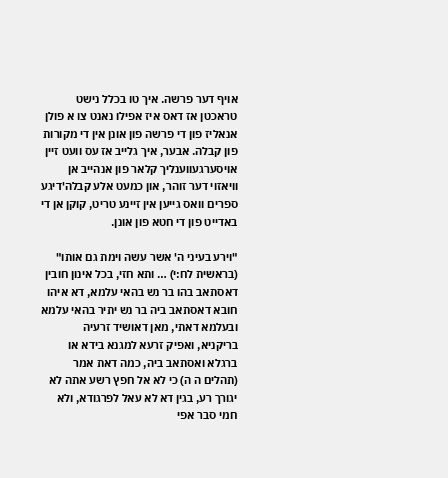אויף דער פרשה. איך טו בכלל נישט טראכטן אז דאס איז אפילו נאנט צו א פולן אנאליז פון די פרשה פון אונן אין די מקורות פון קבלה. אבער, איך גלייב אז עס וועט זיין אויסערגעווענליך קלאר פון אנהייב אן וויאזוי דער זוהר, און כמעט אלע קבלה'דיגע ספרים וואס גייען אין זיינע טריט, קוקן אן די באדייט פון די חטא פון אונן.

"וירע בעיני ה' אשר עשה וימת גם אותו" (בראשית לח:י) … ותא חזי, בכל אינון חובין דאסתאב בהו בר נש בהאי עלמא, דא איהו חובא דאסתאב ביה בר נש יתיר בהאי עלמא ובעלמא דאתי, מאן דאושיד זרעיה בריקניא, ואפיק זרעא למגנא בידא או ברגלא ואסתאב ביה, כמה דאת אמר (תהלים ה ה) כי לא אל חפץ רשע אתה לא יגורך רע, בגין דא לא עאל לפרגודא, ולא חמי סבר אפי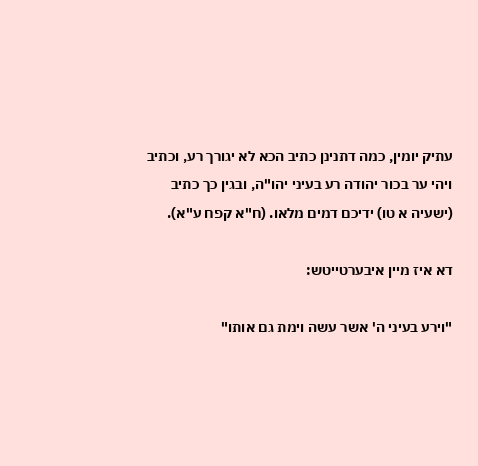עתיק יומין, כמה דתנינן כתיב הכא לא יגורך רע, וכתיב ויהי ער בכור יהודה רע בעיני יהו"ה, ובגין כך כתיב (ישעיה א טו) ידיכם דמים מלאו. (ח"א קפח ע"א).

דא איז מיין איבערטייטש:

"וירע בעיני ה' אשר עשה וימת גם אותו"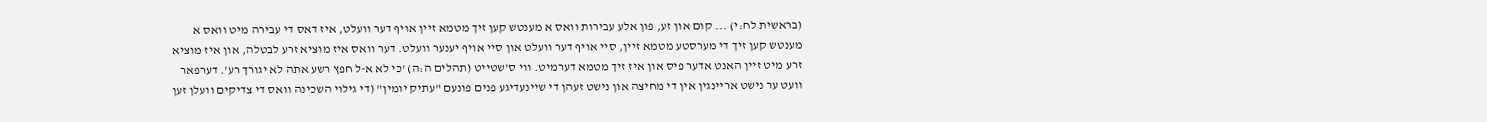(בראשית לח:י) ... קום און זע, פון אלע עבירות וואס א מענטש קען זיך מטמא זיין אויף דער וועלט, איז דאס די עבירה מיט וואס א מענטש קען זיך די מערסטע מטמא זיין, סיי אויף דער וועלט און סיי אויף יענער וועלט. דער וואס איז מוציא זרע לבטלה, און איז מוציא זרע מיט זיין האנט אדער פיס און איז זיך מטמא דערמיט. ווי ס'שטייט (תהלים ה:ה) 'כי לא א-ל חפץ רשע אתה לא יגורך רע'. דערפאר וועט ער נישט אריינגין אין די מחיצה און נישט זעהן די שיינעדיגע פנים פונעם "עתיק יומין" (די גילוי השכינה וואס די צדיקים וועלן זען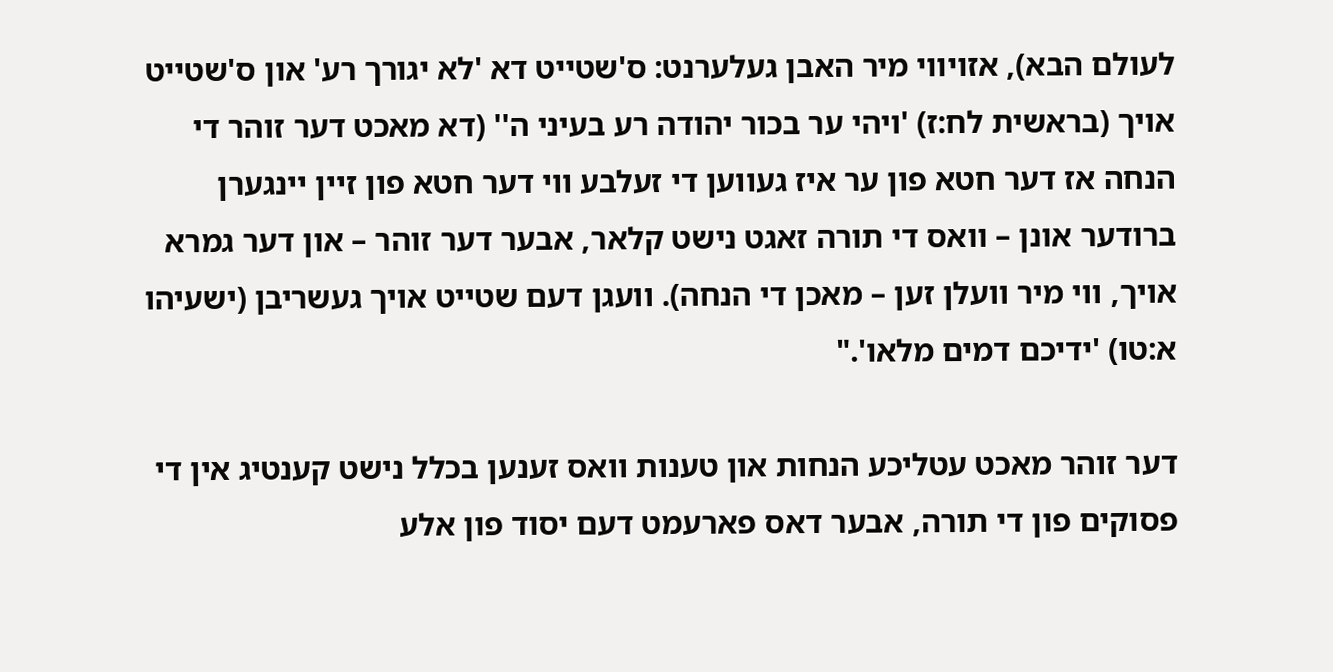לעולם הבא), אזויווי מיר האבן געלערנט: ס'שטייט דא 'לא יגורך רע' און ס'שטייט אויך (בראשית לח:ז) 'ויהי ער בכור יהודה רע בעיני ה'' (דא מאכט דער זוהר די הנחה אז דער חטא פון ער איז געווען די זעלבע ווי דער חטא פון זיין יינגערן ברודער אונן – וואס די תורה זאגט נישט קלאר, אבער דער זוהר – און דער גמרא אויך, ווי מיר וועלן זען – מאכן די הנחה). וועגן דעם שטייט אויך געשריבן (ישעיהו א:טו) 'ידיכם דמים מלאו'."

דער זוהר מאכט עטליכע הנחות און טענות וואס זענען בכלל נישט קענטיג אין די פסוקים פון די תורה, אבער דאס פארעמט דעם יסוד פון אלע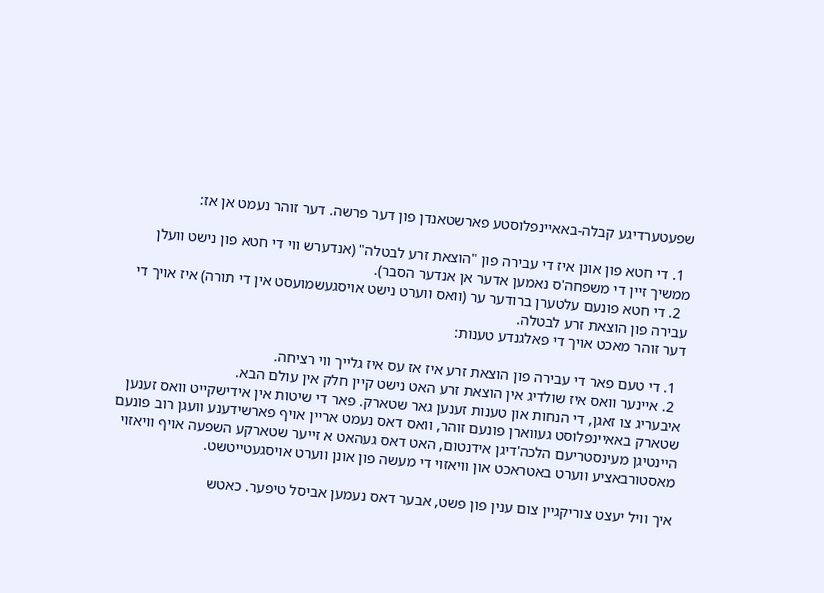שפעטערדיגע קבלה-באאיינפלוסטע פארשטאנדן פון דער פרשה. דער זוהר נעמט אן אז:

  1. די חטא פון אונן איז די עבירה פון "הוצאת זרע לבטלה" (אנדערש ווי די חטא פון נישט וועלן ממשיך זיין די משפחה'ס נאמען אדער אן אנדער הסבר).
  2. די חטא פונעם עלטערן ברודער ער (וואס ווערט נישט אויסגעשמועסט אין די תורה) איז אויך די עבירה פון הוצאת זרע לבטלה.
דער זוהר מאכט אויך די פאלגנדע טענות:

  1. די טעם פאר די עבירה פון הוצאת זרע איז אז עס איז גלייך ווי רציחה.
  2. איינער וואס איז שולדיג אין הוצאת זרע האט נישט קיין חלק אין עולם הבא.
איבעריג צו זאגן, די הנחות און טענות זענען גאר שטארק. פאר די שיטות אין אידישקייט וואס זענען שטארק באאיינפלוסט געווארן פונעם זוהר, וואס דאס נעמט אריין אויף פארשידענע וועגן רוב פונעם היינטיגן מעינסטריעם הלכה'דיגן אידנטום, האט דאס געהאט א זייער שטארקע השפעה אויף וויאזוי מאסטורבאציע ווערט באטראכט און וויאזוי די מעשה פון אונן ווערט אויסגעטייטשט.

איך וויל יעצט צוריקגיין צום ענין פון פשט, אבער דאס נעמען אביסל טיפער. כאטש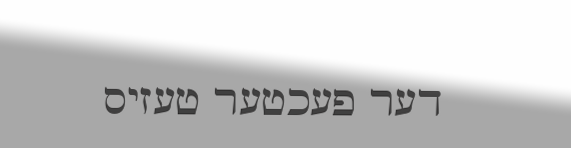דער פעכטער טעזיס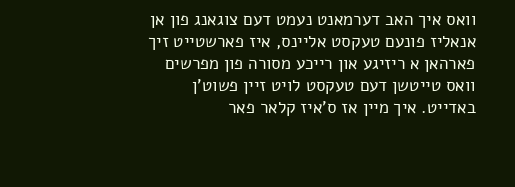וואס איך האב דערמאנט נעמט דעם צוגאנג פון אן אנאליז פונעם טעקסט אליינס, איז פארשטייט זיך פארהאן א ריזיגע און רייכע מסורה פון מפרשים וואס טייטשן דעם טעקסט לויט זיין פשוט'ן באדייט. איך מיין אז ס'איז קלאר פאר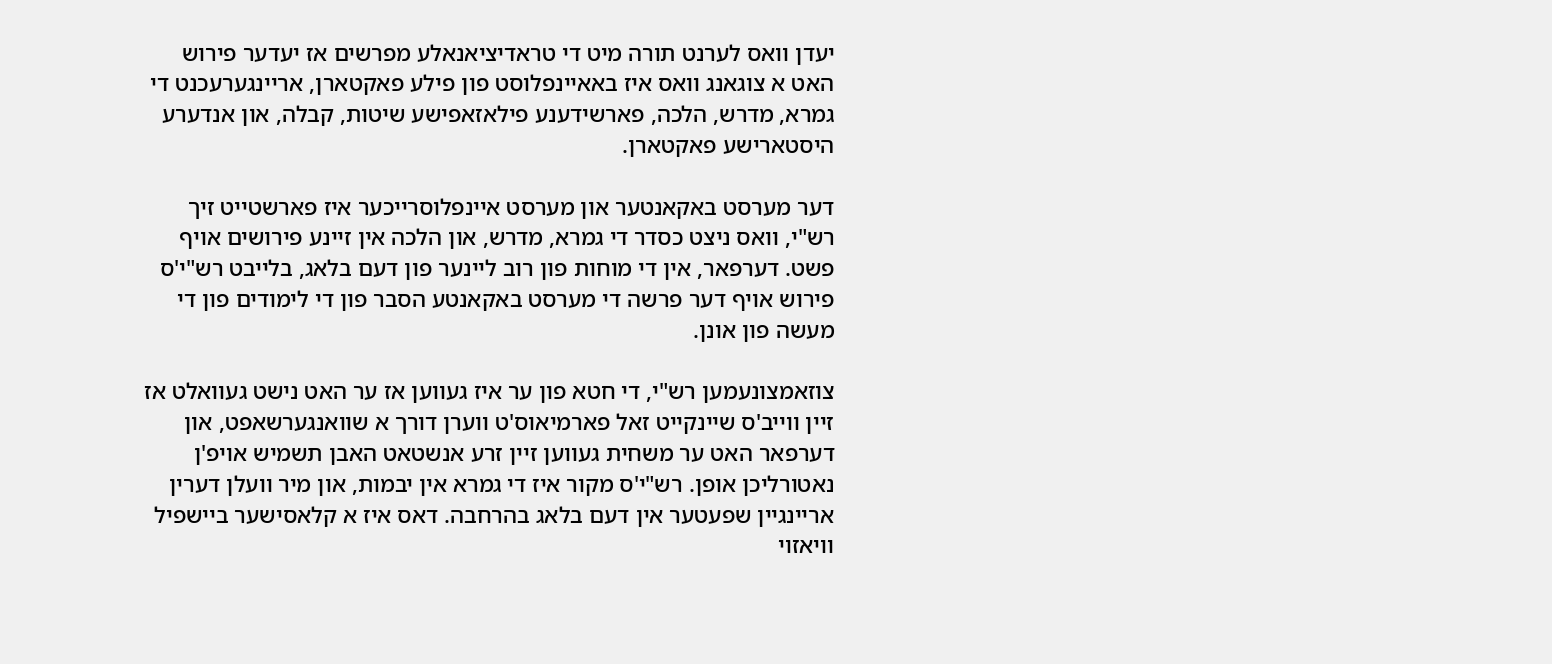יעדן וואס לערנט תורה מיט די טראדיציאנאלע מפרשים אז יעדער פירוש האט א צוגאנג וואס איז באאיינפלוסט פון פילע פאקטארן, אריינגערעכנט די גמרא, מדרש, הלכה, פארשידענע פילאזאפישע שיטות, קבלה, און אנדערע היסטארישע פאקטארן.

דער מערסט באקאנטער און מערסט איינפלוסרייכער איז פארשטייט זיך רש"י, וואס ניצט כסדר די גמרא, מדרש, און הלכה אין זיינע פירושים אויף פשט. דערפאר, אין די מוחות פון רוב ליינער פון דעם בלאג, בלייבט רש"י'ס פירוש אויף דער פרשה די מערסט באקאנטע הסבר פון די לימודים פון די מעשה פון אונן.

צוזאמצונעמען רש"י, די חטא פון ער איז געווען אז ער האט נישט געוואלט אז זיין ווייב'ס שיינקייט זאל פארמיאוס'ט ווערן דורך א שוואנגערשאפט, און דערפאר האט ער משחית געווען זיין זרע אנשטאט האבן תשמיש אויפ'ן נאטורליכן אופן. רש"י'ס מקור איז די גמרא אין יבמות, און מיר וועלן דערין אריינגיין שפעטער אין דעם בלאג בהרחבה. דאס איז א קלאסישער ביישפיל וויאזוי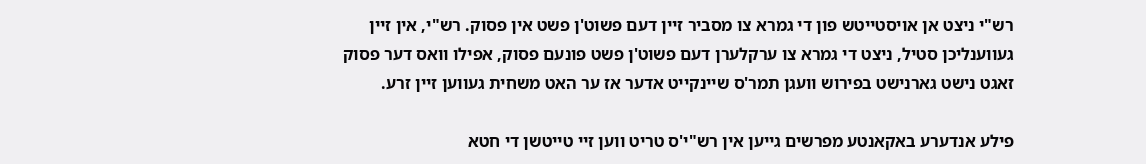רש"י ניצט אן אויסטייטש פון די גמרא צו מסביר זיין דעם פשוט'ן פשט אין פסוק. רש"י, אין זיין געווענליכן סטיל, ניצט די גמרא צו ערקלערן דעם פשוט'ן פשט פונעם פסוק, אפילו וואס דער פסוק זאגט נישט גארנישט בפירוש וועגן תמר'ס שיינקייט אדער אז ער האט משחית געווען זיין זרע.

פילע אנדערע באקאנטע מפרשים גייען אין רש"י'ס טריט ווען זיי טייטשן די חטא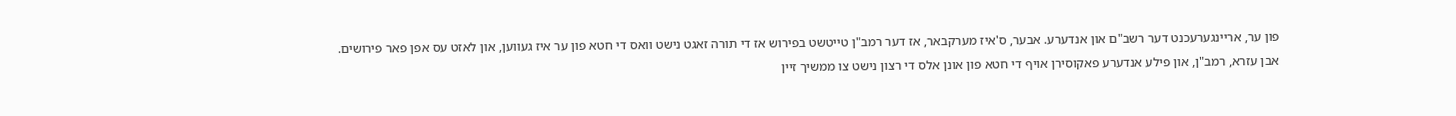פון ער, אריינגערעכנט דער רשב"ם און אנדערע. אבער, ס'איז מערקבאר, אז דער רמב"ן טייטשט בפירוש אז די תורה זאגט נישט וואס די חטא פון ער איז געווען, און לאזט עס אפן פאר פירושים. אבן עזרא, רמב"ן, און פילע אנדערע פאקוסירן אויף די חטא פון אונן אלס די רצון נישט צו ממשיך זיין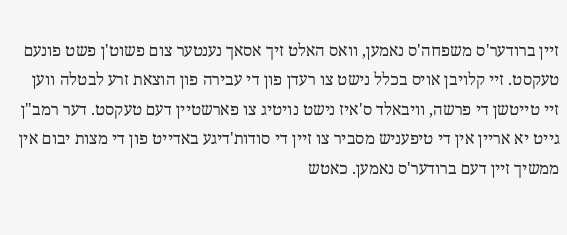זיין ברודער'ס משפחה'ס נאמען, וואס האלט זיך אסאך נענטער צום פשוט'ן פשט פונעם טעקסט. זיי קלויבן אויס בכלל נישט צו רעדן פון די עבירה פון הוצאת זרע לבטלה ווען זיי טייטשן די פרשה, וויבאלד ס'איז נישט נויטיג צו פארשטיין דעם טעקסט. דער רמב"ן גייט יא אריין אין די טיפעניש מסביר צו זיין די סודות'דיגע באדייט פון די מצות יבום אין ממשיך זיין דעם ברודער'ס נאמען. כאטש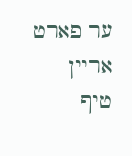ער פארט אריין טיף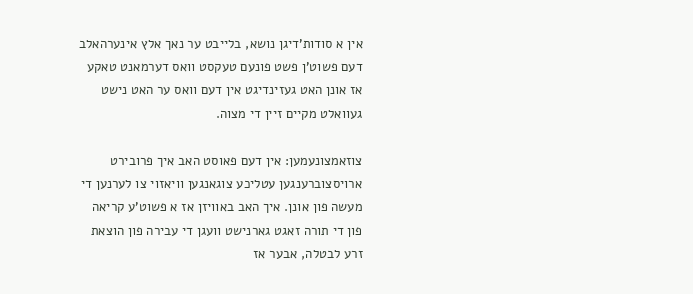אין א סודות'דיגן נושא, בלייבט ער נאך אלץ אינערהאלב דעם פשוט'ן פשט פונעם טעקסט וואס דערמאנט טאקע אז אונן האט געזינדיגט אין דעם וואס ער האט נישט געוואלט מקיים זיין די מצוה.

צוזאמצונעמען: אין דעם פאוסט האב איך פרובירט ארויסצוברענגען עטליכע צוגאנגען וויאזוי צו לערנען די מעשה פון אונן. איך האב באוויזן אז א פשוט'ע קריאה פון די תורה זאגט גארנישט וועגן די עבירה פון הוצאת זרע לבטלה, אבער אז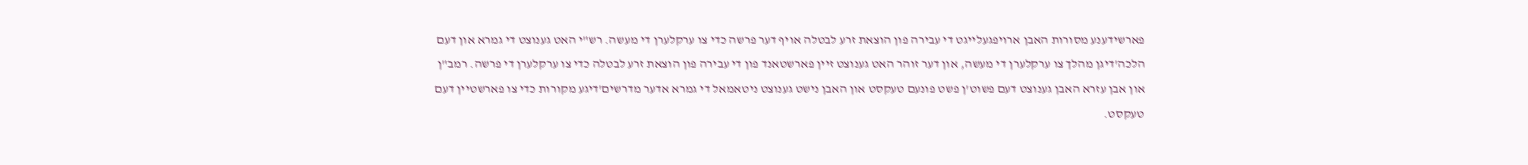פארשידענע מסורות האבן ארויפגעלייגט די עבירה פון הוצאת זרע לבטלה אויף דער פרשה כדי צו ערקלערן די מעשה. רש"י האט גענוצט די גמרא און דעם הלכה'דיגן מהלך צו ערקלערן די מעשה, און דער זוהר האט גענוצט זיין פארשטאנד פון די עבירה פון הוצאת זרע לבטלה כדי צו ערקלערן די פרשה. רמב"ן און אבן עזרא האבן גענוצט דעם פשוט'ן פשט פונעם טעקסט און האבן נישט גענוצט ניטאמאל די גמרא אדער מדרשים'דיגע מקורות כדי צו פארשטיין דעם טעקסט.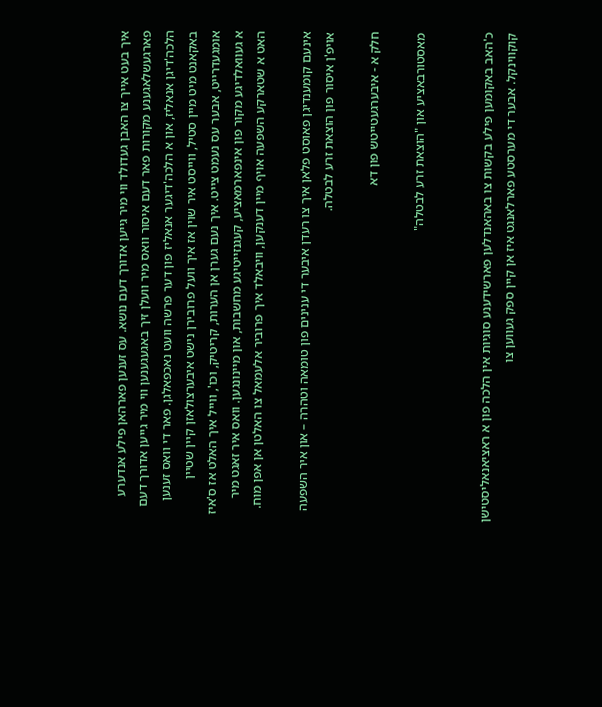איך בעט אייך צו האבן געדולד ווי מיר גייען אדורך דעם נושא. עס זענען פארהאן פילע אנדערע פארגעשלאגענע מקורות פאר דעם איסור וואס מיר וועלן זיך באגעגענען ווי מיר גייען אדורך דעם הלכה'דיגן אנאליז, און א הלכה'דיגער אנאליז פון דער פרשה וועט נאכפאלגן. פאר די וואס זענען באקאנט מיט מיין סטיל, ווייסט איר שוין אז איך וועל פרובירן נישט איבערצולאזן קיין שטיין אומגעדרייט, אבער עס נעמט צייט. איך נעם גערן אן הערות, קריטיק, וכו', ווייל איך האלט אז ס'איז א געוואלדיגע מקור פון אינפארמאציע, קעגנזייטיגע מחשבות, און מיינונגען. וואס איר זאגט מיר האט א שטארקע השפעה אויף מיין דענקען, וויבאלד איך פרוביר אלעמאל צו האלטן אן אפן מוח.

אינעם קומענדיגן פאוסט פלאן איך צו רעדן איבער די ענינים פון טומאה וטהרה – און איר השפעה אויפ'ן איסור פון הוצאת זרע לבטלה.

חלק א - איבערגעטייטש פון דא

מאסטורבאציע און "הוצאת זרע לבטלה"


כ'האב באקומען פילע בקשות צו באהאנדלען פארשידענע סוגיות אין הלכה פון א ראציאנאליסטישן קוקווינקל. אבער די מערסטע פארלאנגט איז אן קיין ספק געווען צו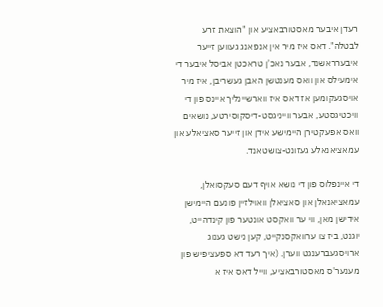רעדן איבער מאסטורבאציע און "הוצאת זרע לבטלה". דאס איז מיר אין אנפאנג געווען זייער איבערראשנד, אבער נאכ'ן טראכטן אביסל איבער די אימעילס און וואס מענטשן האבן געשריבן, איז מיר אויסגעקומען אז דאס איז ווארשיינליך איינס פון די וויכטיגסטע, אבער ווייניגסט-דיסקוסירטע, נושאים וואס אפעקטירן היימישע אידן און זייער סאציאלע און עמאציאנאלע געזונט-צושטאנד.

די איינפלוס פון די נושא אויף דעם סעקסואלן, עמאציאנאלן און סאציאלן וואוילזיין פונעם היימישן אידישן מאן, ווי ער וואקסט אונטער פון קינדהייט, יוגנט, ביז צו ערוואקסנקייט, קען נישט גענוג ארויסגעברענגט ווערן. (איך רעד דא ספעציפיש פון מענער'ס מאסטורבאציע, ווייל דאס איז א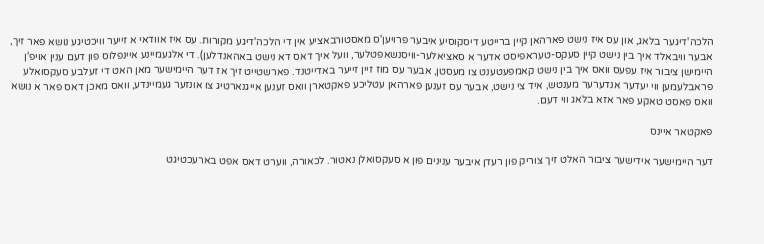הלכה'דיגער בלאג, און עס איז נישט פארהאן קיין ברייטע דיסקוסיע איבער פרויען'ס מאסטורבאציע אין די הלכה'דיגע מקורות. עס איז אוודאי א זייער וויכטיגע נושא פאר זיך, אבער וויבאלד איך בין נישט קיין סעקס-טעראפיסט אדער א סאציאלער-וויסנשאפטלער, וועל איך דאס דא נישט באהאנדלען). די אלגעמיינע איינפלוס פון דעם ענין אויפ'ן היימישן ציבור איז עפעס וואס איך בין נישט קאמפעטענט צו מעסטן, אבער עס מוז זיין זייער באדייטנד. פארשטייט זיך אז דער היימישער מאן האט די זעלבע סעקסואלע פראבלעמען ווי יעדער אנדערער מענטש, איד צי נישט, אבער עס זענען פארהאן עטליכע פאקטארן וואס זענען אייגנארטיג צו אונזער געמיינדע, וואס מאכן דאס פאר א נושא וואס פאסט טאקע פאר אזא בלאג ווי דעם.

פאקטאר איינס

דער היימישער אידישער ציבור האלט זיך צוריק פון רעדן איבער ענינים פון א סעקסואלן נאטור. לכאורה, ווערט דאס אפט בארעכטיגט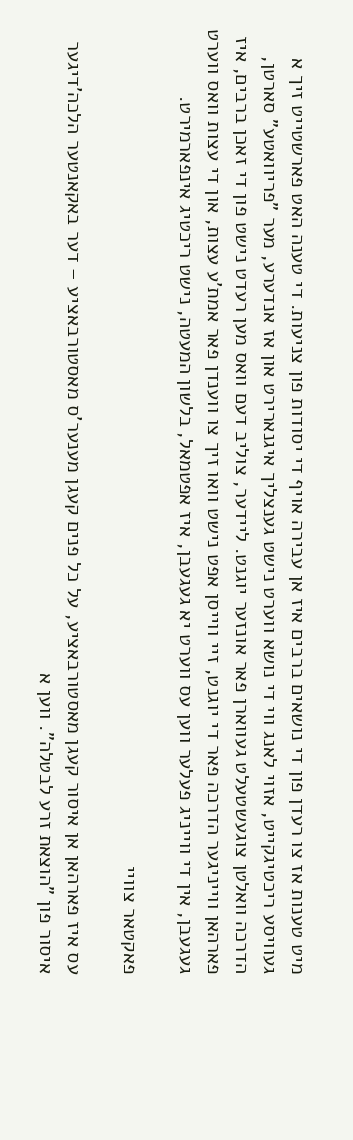מיט טענות אז צו רעדן פון די נושאים ברבים איז אן עבירה אויף די יסודות פון צניעות. די טענה האט פארשטייט זיך א געוויסע ריכטיגקייט, אזוי לאנג ווי די נושא ווערט נישט גענצליך איגנארירט און אז אנדערע, מער "פריוואטע" סארטן, הדרכה וואלטן צוגעשטעלט געווארן פאר אונזער יוגנט. ליידער, צוליב דעם וואס מען רעדט נישט פון די זאכן ברבים, איז פארהאן ווייניגער הדרכה פאר די יוגנט, זיי ווייסן אפט נישט וואו זיך צו ווענדן פאר אמת'ע עצות, און די עצות וואס ווערט געגעבן, אין די ווייניג פעלער ווען עס ווערט יא געגעבן, איז אפטמאל, בלשון המעטה, נישט ריכטיג אינפארמירט.

פאקטאר צוויי

עס איז פארהאן אן איסור קעגן מאסטורבאציע, על כל פנים קעגן מענער'ס מאסטורבאציע – דער באקאנטער הלכה'דיגער איסור פון "הוצאת זרע לבטלה". ווען א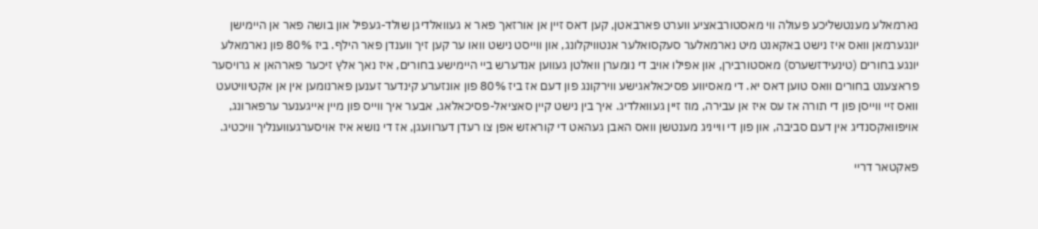נארמאלע מענטשליכע פעולה ווי מאסטורבאציע ווערט פארבאטן, קען דאס זיין אן אורזאך פאר א געוואלדיגן שולד-געפיל און בושה פאר אן היימישן יונגערמאן וואס איז נישט באקאנט מיט נארמאלער סעקסואלער אנטוויקלונג, און ווייסט נישט וואו ער קען זיך ווענדן פאר הילף. ביז 80% פון נארמאלע יונגע בחורים (טינעידזשערס) מאסטורבירן, און אפילו אויב די נומערן וואלטן געווען אנדערש ביי היימישע בחורים, איז נאך אלץ זיכער פארהאן א גרויסער פראצענט בחורים וואס טוען דאס יא. די מאסיווע פסיכאלאגישע ווירקונג פון דעם אז ביז 80% פון אונזערע קינדער זענען פארנומען אין אן אקטיוויטעט וואס זיי ווייסן פון די תורה אז עס איז אן עבירה, מוז זיין געוואלדיג. איך בין נישט קיין סאציאל-פסיכאלאג, אבער איך ווייס פון מיין אייגענער ערפארונג, אויפוואקסנדיג אין דעם סביבה, און פון די ווייניג מענטשן וואס האבן געהאט די קוראזש אפן צו רעדן דערוועגן, אז די נושא איז אויסערגעווענליך וויכטיג.

פאקטאר דריי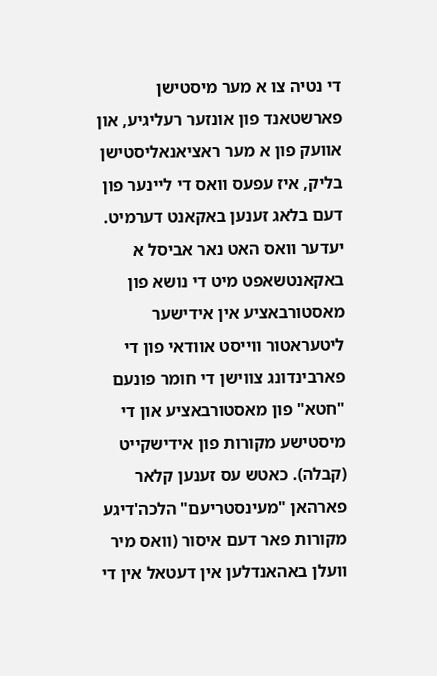די נטיה צו א מער מיסטישן פארשטאנד פון אונזער רעליגיע, און אוועק פון א מער ראציאנאליסטישן בליק, איז עפעס וואס די ליינער פון דעם בלאג זענען באקאנט דערמיט. יעדער וואס האט נאר אביסל א באקאנטשאפט מיט די נושא פון מאסטורבאציע אין אידישער ליטעראטור ווייסט אוודאי פון די פארבינדונג צווישן די חומר פונעם "חטא" פון מאסטורבאציע און די מיסטישע מקורות פון אידישקייט (קבלה). כאטש עס זענען קלאר פארהאן "מעינסטריעם" הלכה'דיגע מקורות פאר דעם איסור (וואס מיר וועלן באהאנדלען אין דעטאל אין די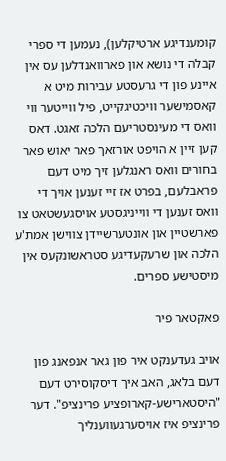קומענדיגע ארטיקלען), נעמען די ספרי קבלה די נושא און פארוואנדלען עס אין איינע פון די גרעסטע עבירות מיט א קאסמישער וויכטיגקייט, פיל ווייטער ווי וואס די מעינסטריעם הלכה זאגט. דאס קען זיין א הויפט אורזאך פאר יאוש פאר בחורים וואס ראנגלען זיך מיט דעם פראבלעם, בפרט אז זיי זענען אויך די וואס זענען די ווייניגסטע אויסגעשטאט צו פארשטיין און אונטערשיידן צווישן אמת'ע הלכה און שרעקעדיגע סטראשונקעס אין מיסטישע ספרים.

פאקטאר פיר

אויב געדענקט איר פון גאר אנפאנג פון דעם בלאג, האב איך דיסקוסירט דעם "היסטארישע-קארופציע פרינציפ". דער פרינציפ איז אויסערגעווענליך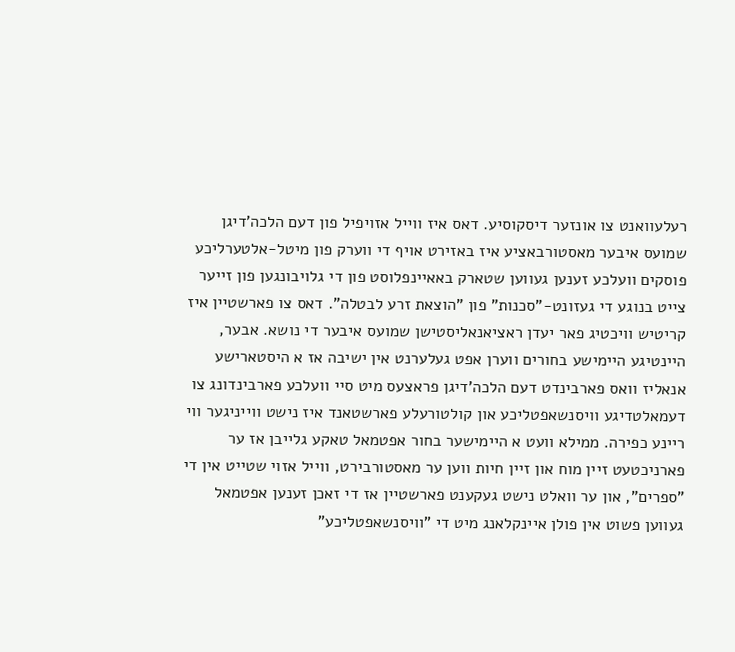רעלעוואנט צו אונזער דיסקוסיע. דאס איז ווייל אזויפיל פון דעם הלכה'דיגן שמועס איבער מאסטורבאציע איז באזירט אויף די ווערק פון מיטל-אלטערליכע פוסקים וועלכע זענען געווען שטארק באאיינפלוסט פון די גלויבונגען פון זייער צייט בנוגע די געזונט-"סכנות" פון "הוצאת זרע לבטלה". דאס צו פארשטיין איז קריטיש וויכטיג פאר יעדן ראציאנאליסטישן שמועס איבער די נושא. אבער, היינטיגע היימישע בחורים ווערן אפט געלערנט אין ישיבה אז א היסטארישע אנאליז וואס פארבינדט דעם הלכה'דיגן פראצעס מיט סיי וועלכע פארבינדונג צו דעמאלטדיגע וויסנשאפטליכע און קולטורעלע פארשטאנד איז נישט ווייניגער ווי ריינע כפירה. ממילא וועט א היימישער בחור אפטמאל טאקע גלייבן אז ער פארניכטעט זיין מוח און זיין חיות ווען ער מאסטורבירט, ווייל אזוי שטייט אין די "ספרים", און ער וואלט נישט געקענט פארשטיין אז די זאכן זענען אפטמאל געווען פשוט אין פולן איינקלאנג מיט די "וויסנשאפטליכע"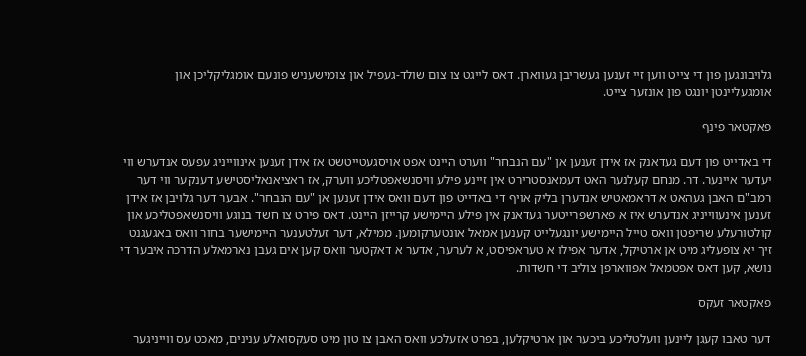גלויבונגען פון די צייט ווען זיי זענען געשריבן געווארן. דאס לייגט צו צום שולד-געפיל און צומישעניש פונעם אומגליקליכן און אומגעליינטן יונגט פון אונזער צייט.

פאקטאר פינף

די באדייט פון דעם געדאנק אז אידן זענען אן "עם הנבחר" ווערט היינט אפט אויסגעטייטשט אז אידן זענען אינווייניג עפעס אנדערש ווי יעדער איינער. דר. מנחם קעלנער האט דעמאנסטרירט אין זיינע פילע וויסנשאפטליכע ווערק, אז ראציאנאליסטישע דענקער ווי דער רמב"ם האבן געהאט א דראמאטיש אנדערן בליק אויף די באדייט פון דעם וואס אידן זענען אן "עם הנבחר". אבער דער גלויבן אז אידן זענען אינעווייניג אנדערש איז א פארשפרייטער געדאנק אין פילע היימישע קרייזן היינט. דאס פירט צו חשד בנוגע וויסנשאפטליכע און קולטורעלע שריפטן וואס טייל היימישע יונגעלייט קענען אמאל אונטערקומען. ממילא, דער זעלטענער היימישער בחור וואס באגעגנט זיך יא צופעליג מיט אן ארטיקל, אדער אפילו א טעראפיסט, א לערער, אדער א דאקטער וואס קען אים געבן נארמאלע הדרכה איבער די נושא, קען דאס אפטמאל אפווארפן צוליב די חשדות.

פאקטאר זעקס

דער טאבו קעגן ליינען וועלטליכע ביכער און ארטיקלען, בפרט אזעלכע וואס האבן צו טון מיט סעקסואלע ענינים, מאכט עס ווייניגער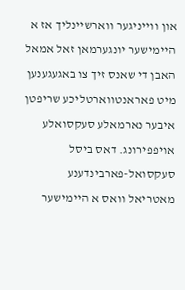און ווייניגער ווארשיינליך אז א היימישער יונגערמאן זאל אמאל האבן די שאנס זיך צו באגעגענען מיט פאראנטווארטליכע שריפטן איבער נארמאלע סעקסואלע אויפפירונג. דאס ביסל סעקסואל-פארבינדענע מאטריאל וואס א היימישער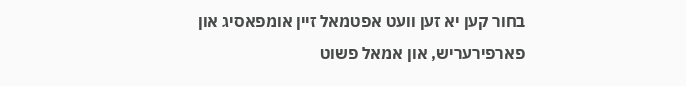בחור קען יא זען וועט אפטמאל זיין אומפאסיג און פארפירעריש, און אמאל פשוט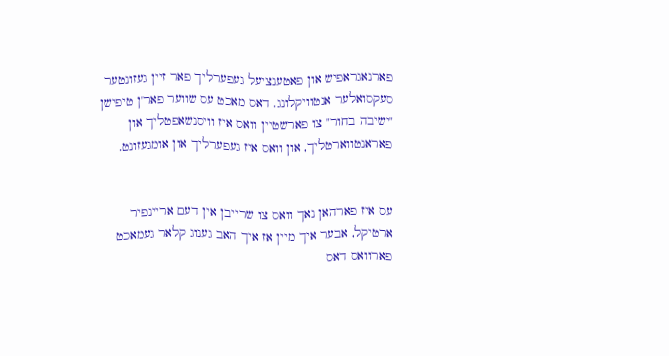פארנאגראפיש און פאטענציעל געפערליך פאר זיין געזונטער סעקסואלער אנטוויקלונג. דאס מאכט עס שווער פאר'ן טיפישן "ישיבה בחור" צו פארשטיין וואס איז וויסנשאפטליך און פאראנטווארטליך, און וואס איז געפערליך און אומגעזונט.


עס איז פארהאן נאך וואס צו שרייבן אין דעם אריינפיר ארטיקל, אבער איך מיין אז איך האב גענוג קלאר געמאכט פארוואס דאס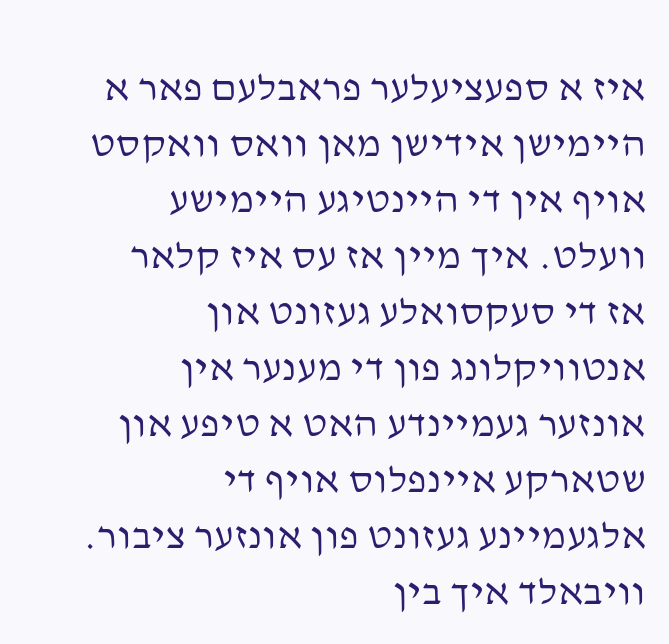איז א ספעציעלער פראבלעם פאר א היימישן אידישן מאן וואס וואקסט אויף אין די היינטיגע היימישע וועלט. איך מיין אז עס איז קלאר אז די סעקסואלע געזונט און אנטוויקלונג פון די מענער אין אונזער געמיינדע האט א טיפע און שטארקע איינפלוס אויף די אלגעמיינע געזונט פון אונזער ציבור. וויבאלד איך בין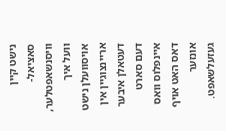נישט קיין סאציאל-וויסנשאפטלער, וועל איך אויסוועלן נישט אריינצוגיין אין דעטאלן איבער דעם סארט איינפלוס וואס דאס האט אויף אונזער געזעלשאפט.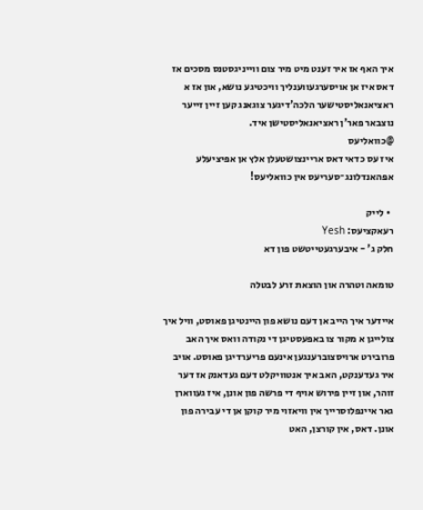איך האף אז איר זענט מיט מיר צום ווייניגסטנס מסכים אז דאס איז אן אויסערגעווענליך וויכטיגע נושא, און אז א ראציאנאליסטישער הלכה'דיגער צוגאנג קען זיין זייער נוצבאר פאר'ן ראציאנאליסטישן איד.
@כוואליעס
איז עס כדאי דאס אריינצושטעלן אלץ אן אפיציעלע אפּהאנדלונג־סעריעס אין כוואליעס!

  • לייק
רעאקציעס: Yesh
חלק ג' - איבערגעטייטשט פון דא

טומאה וטהרה און הוצאת זרע לבטלה

איידער איך הייב אן דעם נושא פון היינטיגן פאוסט, וויל איך צולייגן א מקור צו באפעסטיגן די נקודה וואס איך האב פרובירט ארויסצוברענגען אינעם פריערדיגן פאוסט. אויב איר געדענקט, האב איך אנטוויקלט דעם געדאנק אז דער זוהר, און זיין פירוש אויף די פרשה פון אונן, איז געווארן גאר איינפלוסרייך אין וויאזוי מיר קוקן אן די עבירה פון אונן. דאס, אין קורצן, האט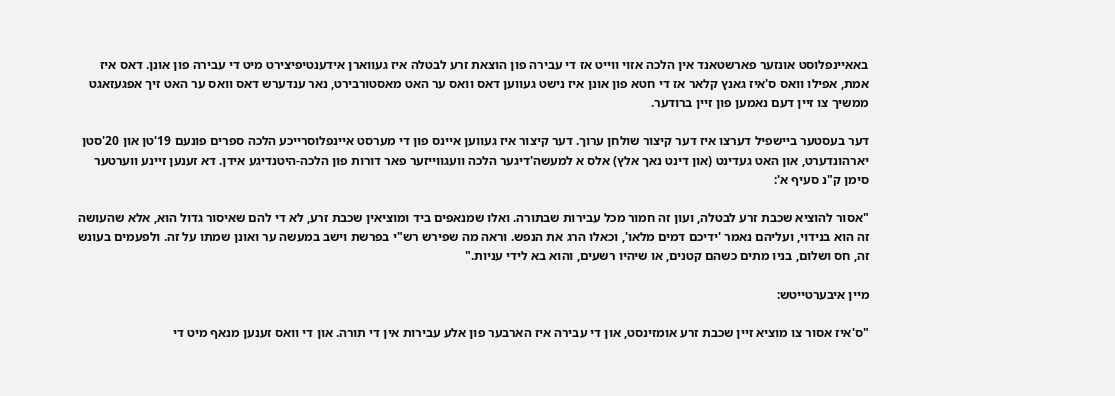באאיינפלוסט אונזער פארשטאנד אין הלכה אזוי ווייט אז די עבירה פון הוצאת זרע לבטלה איז געווארן אידענטיפיצירט מיט די עבירה פון אונן. דאס איז אמת, אפילו וואס ס'איז גאנץ קלאר אז די חטא פון אונן איז נישט געווען דאס וואס ער האט מאסטורבירט, נאר ענדערש דאס וואס ער האט זיך אפגעזאגט ממשיך צו זיין דעם נאמען פון זיין ברודער.

דער בעסטער ביישפיל דערצו איז דער קיצור שולחן ערוך. דער קיצור איז געווען איינס פון די מערסט איינפלוסרייכע הלכה ספרים פונעם 19'טן און 20'סטן יארהונדערט, און האט געדינט (און דינט נאך אלץ) אלס א למעשה'דיגער הלכה וועגווייזער פאר דורות פון הלכה-היטנדיגע אידן. דא זענען זיינע ווערטער סימן ק"נ סעיף א':

"אסור להוציא שכבת זרע לבטלה, ועון זה חמור מכל עבירות שבתורה. ואלו שמנאפים ביד ומוציאין שכבת זרע, לא די להם שאיסור גדול הוא, אלא שהעושה זה הוא בנידוי, ועליהם נאמר 'ידיכם דמים מלאו', וכאלו הרג את הנפש. וראה מה שפירש רש"י בפרשת וישב במעשה ער ואונן שמתו על זה. ולפעמים בעונש זה, חס ושלום, בניו מתים כשהם קטנים, או שיהיו רשעים, והוא בא לידי עניות."

מיין איבערטייטש:

"ס'איז אסור צו מוציא זיין שכבת זרע אומזינסט, און די עבירה איז הארבער פון אלע עבירות אין די תורה. און די וואס זענען מנאף מיט די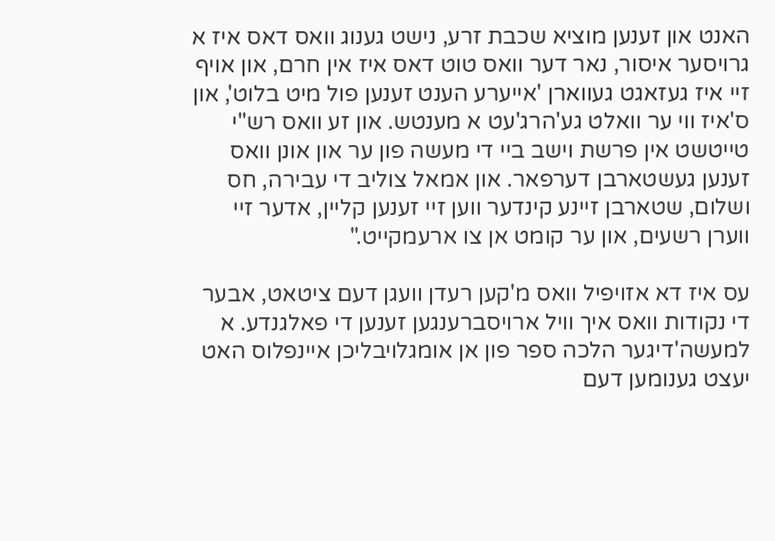האנט און זענען מוציא שכבת זרע, נישט גענוג וואס דאס איז א גרויסער איסור, נאר דער וואס טוט דאס איז אין חרם, און אויף זיי איז געזאגט געווארן 'אייערע הענט זענען פול מיט בלוט', און ס'איז ווי ער וואלט גע'הרג'עט א מענטש. און זע וואס רש"י טייטשט אין פרשת וישב ביי די מעשה פון ער און אונן וואס זענען געשטארבן דערפאר. און אמאל צוליב די עבירה, חס ושלום, שטארבן זיינע קינדער ווען זיי זענען קליין, אדער זיי ווערן רשעים, און ער קומט אן צו ארעמקייט."

עס איז דא אזויפיל וואס מ'קען רעדן וועגן דעם ציטאט, אבער די נקודות וואס איך וויל ארויסברענגען זענען די פאלגנדע. א למעשה'דיגער הלכה ספר פון אן אומגלויבליכן איינפלוס האט יעצט גענומען דעם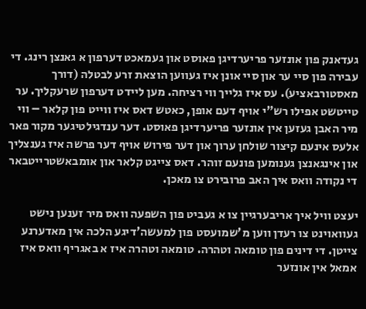געדאנק פון אונזער פריערדיגן פאוסט און געמאכט דערפון א גאנצן רינג. די עבירה פון סיי ער און סיי אונן איז געווען הוצאת זרע לבטלה (דורך מאסטורבאציע). עס איז גלייך ווי רציחה. מען ליידט דערפון שרעקליך. ער טייטשט אפילו רש"י אויף דעם אופן, כאטש דאס איז ווייט פון קלאר – ווי מיר האבן געזען אין אונזער פריערדיגן פאוסט. דער ענדגילטיגער מקור פאר אלעס אינעם קיצור שולחן ערוך און דער פירוש אויף דער פרשה איז גענצליך און אינגאנצן גענומען פונעם זוהר. דאס צייגט קלאר און אומבאשטרייטבאר די נקודה וואס איך האב פרובירט צו מאכן.

יעצט וויל איך אריבערגיין צו א געביט פון השפעה וואס מיר זענען נישט געוואוינט צו רעדן ווען מ'שמועסט פון למעשה'דיגע הלכה אין מאדערנע צייטן. די דינים פון טומאה וטהרה. טומאה וטהרה איז א באגריף וואס איז אמאל אין אונזער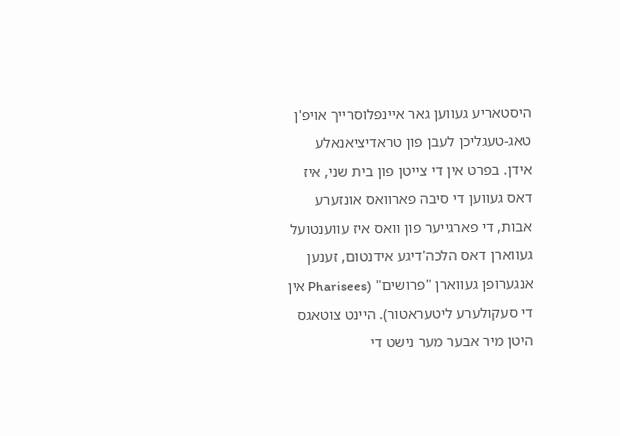היסטאריע געווען גאר איינפלוסרייך אויפ'ן טאג-טעגליכן לעבן פון טראדיציאנאלע אידן. בפרט אין די צייטן פון בית שני, איז דאס געווען די סיבה פארוואס אונזערע אבות, די פארגייער פון וואס איז עווענטועל געווארן דאס הלכה'דיגע אידנטום, זענען אנגערופן געווארן "פרושים" (Pharisees אין די סעקולערע ליטעראטור). היינט צוטאגס היטן מיר אבער מער נישט די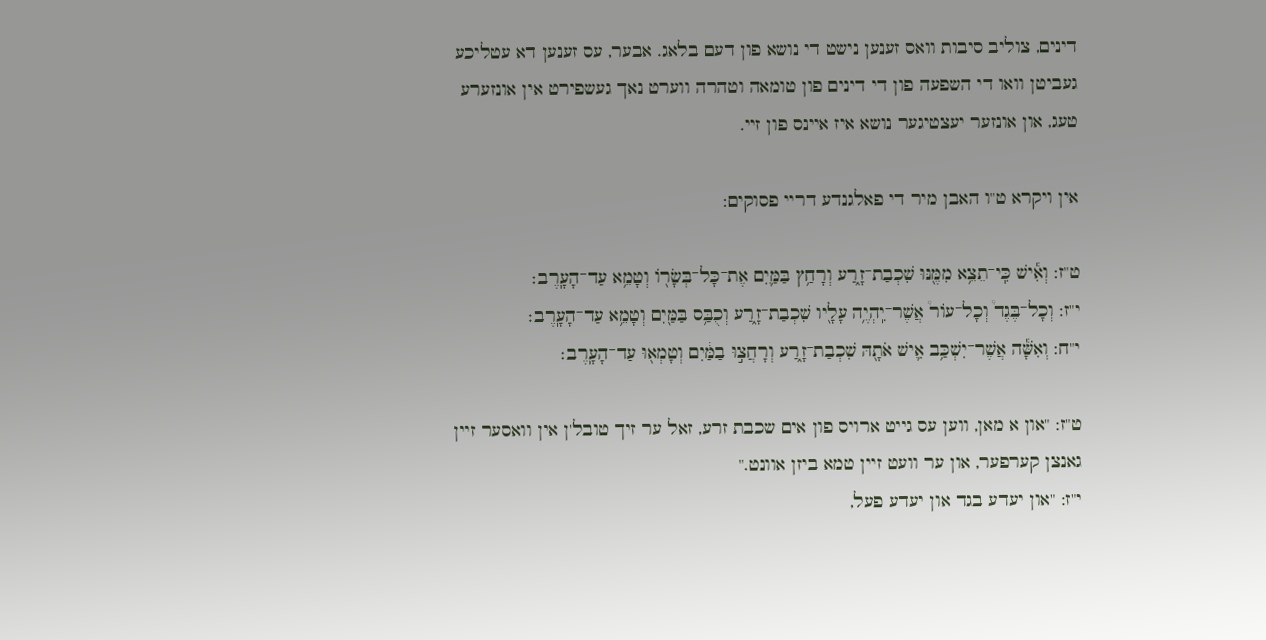דינים, צוליב סיבות וואס זענען נישט די נושא פון דעם בלאג. אבער, עס זענען דא עטליכע געביטן וואו די השפעה פון די דינים פון טומאה וטהרה ווערט נאך געשפירט אין אונזערע טעג, און אונזער יעצטיגער נושא איז איינס פון זיי.

אין ויקרא ט"ו האבן מיר די פאלגנדע דריי פסוקים:

ט"ז: וְאִ֕ישׁ כִּֽי־תֵצֵ֥א מִמֶּ֖נּוּ שִׁכְבַת־זָ֑רַע וְרָחַ֥ץ בַּמַּ֛יִם אֶת־כָּל־בְּשָׂר֖וֹ וְטָמֵ֥א עַד־הָעָֽרֶב׃
י"ז: וְכָל־בֶּגֶד֩ וְכָל־עוֹר֩ אֲשֶׁר־יִֽהְיֶ֥ה עָלָ֖יו שִׁכְבַת־זָ֑רַע וְכֻבַּ֥ס בַּמַּ֖יִם וְטָמֵ֥א עַד־הָעָֽרֶב׃
י"ח: וְאִשָּׁ֕ה אֲשֶׁר־יִשְׁכַּ֥ב אִ֛ישׁ אֹתָ֖הּ שִׁכְבַת־זָ֑רַע וְרָחֲצ֣וּ בַמַּ֔יִם וְטָמְא֖וּ עַד־הָעָֽרֶב׃

ט"ז: "און א מאן, ווען עס גייט ארויס פון אים שכבת זרע, זאל ער זיך טובל'ן אין וואסער זיין גאנצן קערפער, און ער וועט זיין טמא ביזן אוונט."
י"ז: "און יעדע בגד און יעדע פעל,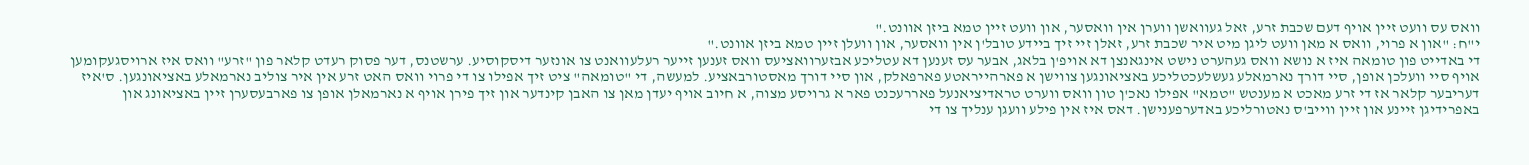וואס עס וועט זיין אויף דעם שכבת זרע, זאל געוואשן ווערן אין וואסער, און וועט זיין טמא ביזן אוונט."
י"ח: "און א פרוי, וואס א מאן וועט ליגן מיט איר שכבת זרע, זאלן זיי זיך ביידע טובל'ן אין וואסער, און וועלן זיין טמא ביזן אוונט."
די באדייט פון טומאה איז א נושא וואס געהערט נישט אינגאנצן דא אויפ'ן בלאג, אבער עס זענען דא עטליכע אבזערוואציעס וואס זענען זייער רעלעוואנט צו אונזער דיסקוסיע. ערשטנס, דער פסוק רעדט קלאר פון "זרע" וואס איז ארויסגעקומען אויף סיי וועלכן אופן, סיי דורך נארמאלע געשלעכטליכע באציאונגען צווישן א פארהייראטע פארפאלק, און סיי דורך מאסטורבאציע. למעשה, די "טומאה" ציט זיך אפילו צו די פרוי וואס האט זרע אין איר צוליב נארמאלע באציאונגען. ס'איז דעריבער קלאר אז די זרע מאכט א מענטש "טמא" אפילו נאכ'ן טון וואס ווערט טראדיציאנעל פאררעכנט פאר א גרויסע מצוה, א חיוב אויף יעדן מאן צו האבן קינדער און זיך פירן אויף א נארמאלן אופן צו פארבעסערן זיין באציאונג און באפרידיגן זיינע און זיין ווייב'ס נאטורליכע באדערפענישן. דאס איז אין פילע וועגן ענליך צו די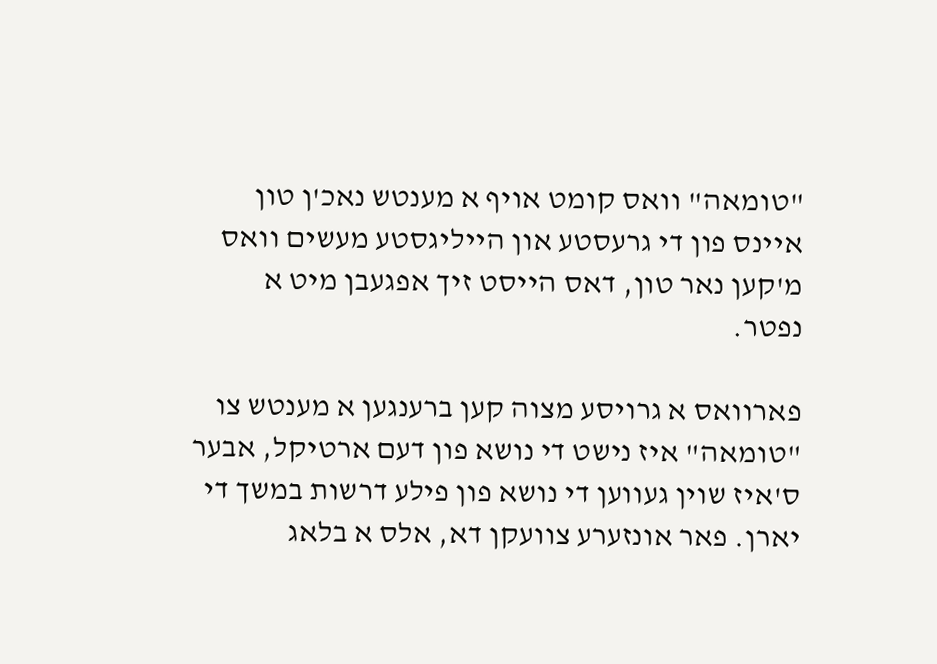"טומאה" וואס קומט אויף א מענטש נאכ'ן טון איינס פון די גרעסטע און הייליגסטע מעשים וואס מ'קען נאר טון, דאס הייסט זיך אפגעבן מיט א נפטר.

פארוואס א גרויסע מצוה קען ברענגען א מענטש צו "טומאה" איז נישט די נושא פון דעם ארטיקל, אבער ס'איז שוין געווען די נושא פון פילע דרשות במשך די יארן. פאר אונזערע צוועקן דא, אלס א בלאג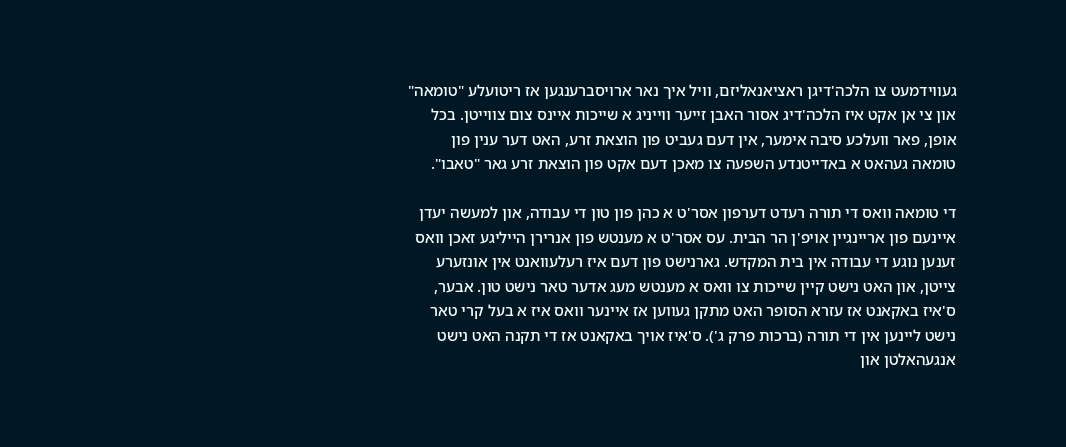געווידמעט צו הלכה'דיגן ראציאנאליזם, וויל איך נאר ארויסברענגען אז ריטועלע "טומאה" און צי אן אקט איז הלכה'דיג אסור האבן זייער ווייניג א שייכות איינס צום צווייטן. בכל אופן, פאר וועלכע סיבה אימער, אין דעם געביט פון הוצאת זרע, האט דער ענין פון טומאה געהאט א באדייטנדע השפעה צו מאכן דעם אקט פון הוצאת זרע גאר "טאבו".

די טומאה וואס די תורה רעדט דערפון אסר'ט א כהן פון טון די עבודה, און למעשה יעדן איינעם פון אריינגיין אויפ'ן הר הבית. עס אסר'ט א מענטש פון אנרירן הייליגע זאכן וואס זענען נוגע די עבודה אין בית המקדש. גארנישט פון דעם איז רעלעוואנט אין אונזערע צייטן, און האט נישט קיין שייכות צו וואס א מענטש מעג אדער טאר נישט טון. אבער, ס'איז באקאנט אז עזרא הסופר האט מתקן געווען אז איינער וואס איז א בעל קרי טאר נישט ליינען אין די תורה (ברכות פרק ג'). ס'איז אויך באקאנט אז די תקנה האט נישט אנגעהאלטן און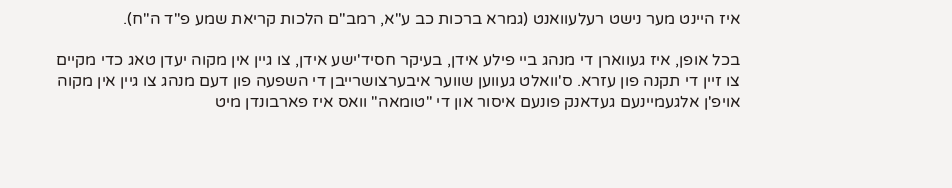איז היינט מער נישט רעלעוואנט (גמרא ברכות כב ע"א, רמב"ם הלכות קריאת שמע פ"ד ה"ח).

בכל אופן, איז געווארן די מנהג ביי פילע אידן, בעיקר חסיד'ישע אידן, צו גיין אין מקוה יעדן טאג כדי מקיים צו זיין די תקנה פון עזרא. ס'וואלט געווען שווער איבערצושרייבן די השפעה פון דעם מנהג צו גיין אין מקוה אויפ'ן אלגעמיינעם געדאנק פונעם איסור און די "טומאה" וואס איז פארבונדן מיט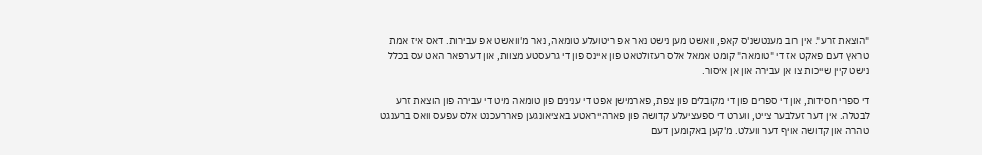"הוצאת זרע". אין רוב מענטשנ'ס קאפ, וואשט מען נישט נאר אפ ריטועלע טומאה, נאר מ'וואשט אפ עבירות. דאס איז אמת טראץ דעם פאקט אז די "טומאה" קומט אמאל אלס רעזולטאט פון איינס פון די גרעסטע מצוות, און דערפאר האט עס בכלל נישט קיין שייכות צו אן עבירה און אן איסור.

די ספרי חסידות, און די ספרים פון די מקובלים פון צפת, פארמישן אפט די ענינים פון טומאה מיט די עבירה פון הוצאת זרע לבטלה. אין דער זעלבער צייט, ווערט די ספעציעלע קדושה פון פארהייראטע באציאונגען פאררעכנט אלס עפעס וואס ברענגט טהרה און קדושה אויף דער וועלט. מ'קען באקומען דעם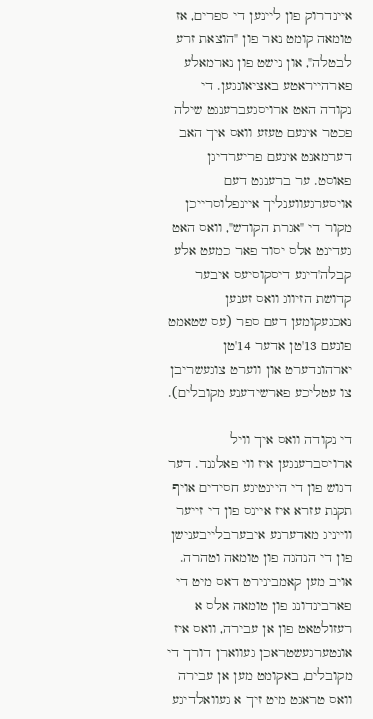איינדרוק פון ליינען די ספרים, אז טומאה קומט נאר פון "הוצאת זרע לבטלה", און נישט פון נארמאלע פארהייראטע באציאונגען. די נקודה האט ארויסגעברענגט שילה פכטר אינעם טעזע וואס איך האב דערמאנט אינעם פריערדיגן פאוסט. ער ברענגט דעם אויסערגעווענליך איינפלוסרייכן מקור די "אגרת הקודש", וואס האט געדינט אלס יסוד פאר כמעט אלע קבלה'דיגע דיסקוסיעס איבער קדושת הזיווג וואס זענען נאכגעקומען דעם ספר (עס שטאמט פונעם 13'טן אדער 14'טן יארהונדערט און ווערט צוגעשריבן צו עטליכע פארשידענע מקובלים).

די נקודה וואס איך וויל ארויסברענגען איז ווי פאלגנד. דער דגוש פון די היינטיגע חסידים אויף תקנת עזרא איז איינס פון די זייער ווייניג מאדערנע איבערבלייבענישן פון די הנהגה פון טומאה וטהרה. אויב מען קאמבינירט דאס מיט די פארבינדונג פון טומאה אלס א רעזולטאט פון אן עבירה, וואס איז אונטערגעשטראכן געווארן דורך די מקובלים, באקומט מען אן עבירה וואס טראגט מיט זיך א געוואלדיגע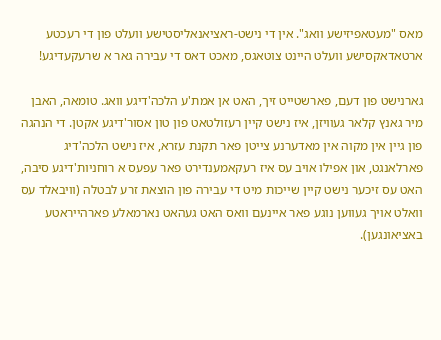מאס "מעטאפיזישע וואג". אין די נישט-ראציאנאליסטישע וועלט פון די רעכטע ארטאדאקסישע וועלט היינט צוטאגס, מאכט דאס די עבירה גאר א שרעקעדיגע!

גארנישט פון דעם, פארשטייט זיך, האט אן אמת'ע הלכה'דיגע וואג. טומאה, האבן מיר גאנץ קלאר געוויזן, איז נישט קיין רעזולטאט פון טון אסור'דיגע אקטן. די הנהגה פון גיין אין מקוה אין מאדערנע צייטן פאר תקנת עזרא, איז נישט הלכה'דיג פארלאנגט, און אפילו אויב עס איז רעקאמענדירט פאר עפעס א רוחניות'דיגע סיבה, האט עס זיכער נישט קיין שייכות מיט די עבירה פון הוצאת זרע לבטלה (וויבאלד עס וואלט אויך געווען נוגע פאר איינעם וואס האט געהאט נארמאלע פארהייראטע באציאונגען).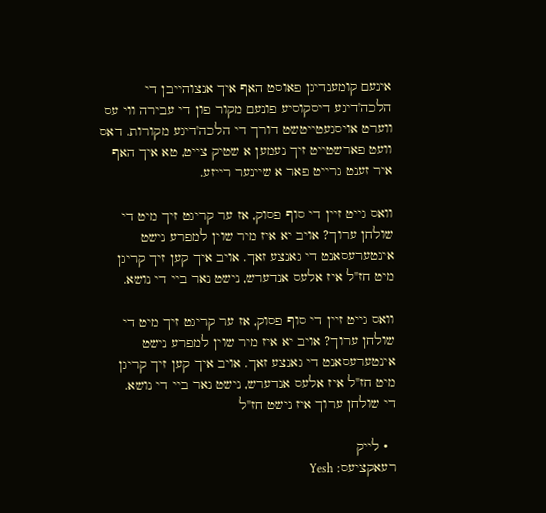אינעם קומענדיגן פאוסט האף איך אנצוהייבן די הלכה'דיגע דיסקוסיע פונעם מקור פון די עבירה ווי עס ווערט אויסגעטייטשט דורך די הלכה'דיגע מקורות. דאס וועט פארשטייט זיך נעמען א שטיק צייט, טא איך האף איר זענט גרייט פאר א שיינער רייזע.

וואס גייט זיין די סוף פסוק, אז ער קריגט זיך מיט די שולחן ערוך? אויב יא איז מיר שוין למפרע נישט אינטערעסאנט די גאנצע זאך. אויב איך קען זיך קריגן מיט חז"ל איז אלעס אנדערש, נישט נאר ביי די נושא.

וואס גייט זיין די סוף פסוק, אז ער קריגט זיך מיט די שולחן ערוך? אויב יא איז מיר שוין למפרע נישט אינטערעסאנט די גאנצע זאך. אויב איך קען זיך קריגן מיט חז"ל איז אלעס אנדערש, נישט נאר ביי די נושא.
די שולחן ערוך איז נישט חז"ל

  • לייק
רעאקציעס: Yesh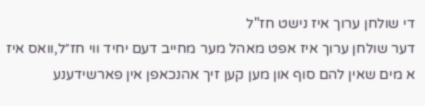די שולחן ערוך איז נישט חז"ל
דער שולחן ערוך איז אפט מאהל מער מחייב דעם יחיד ווי חז״ל,וואס איז א מים שאין להם סוף און מען קען זיך אהנכאפן אין פארשידענע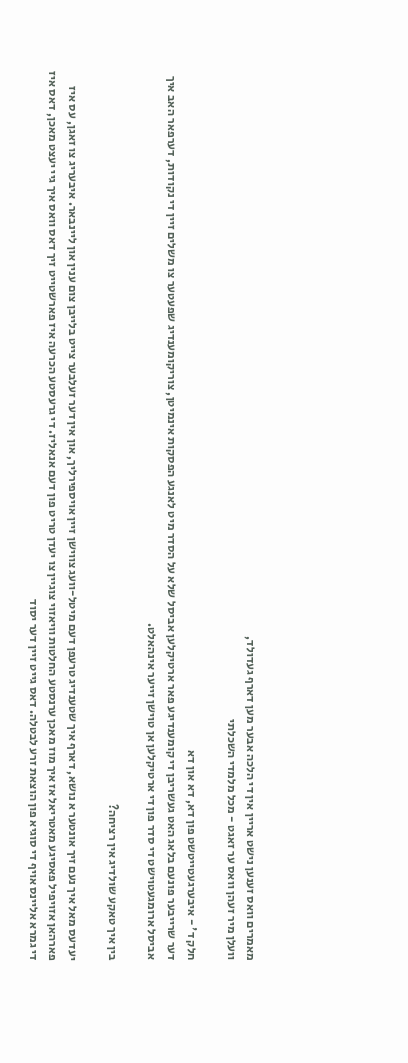מאמרים וואס זענען נישט אריין אין די הלכה אבער מען דארף געדולד,
וועלן מיר זעהן וואס ער זאגט - מכל מלמדי השכלתי

חלק ד' - איבערגעטייטשט פון דא, דא און דא
דער שרייבער פונעם בלאג האט געשריבן די קומענדיגע פאר ארטיקלען אביסל שלא על הסדר מיט לאנגע הפסקות אינמיטן, צוריקומענדיג שפעטער צו משלים זיין די נקודות, דערפאר האב איך אביסל ארומגעטוישט די סדר פון די ארטיקלען אן טוישן זייער אינהאלט.

בין איך טאקע שולדיג אין רציחה?

יעדעס מאל איך נעם זיך אונטער א נושא, דארף איך שטענדיג טרעפן דעם מיטל-וועג צווישן זיין אויספירליך, און אין דער זעלבער צייט בלייבן צום ענין און ליינבאר. איבעריג צו זאגן, עס איז פארהאן אזויפיל פאסיגע מאטריאל אז איך מוז מאכן ערנסטע החלטות וויאזוי צוגיין צו יעדן טריט פון דעם אנאליז. די גרעסטע הכרעה איז פארשטייט זיך דאס וואס איך גיי יעצט מאכן, דאס איז די גמרא אליינס אויף די סוגיא פון הוצאת זרע לבטלה. דאס גייט זיין דער יסוד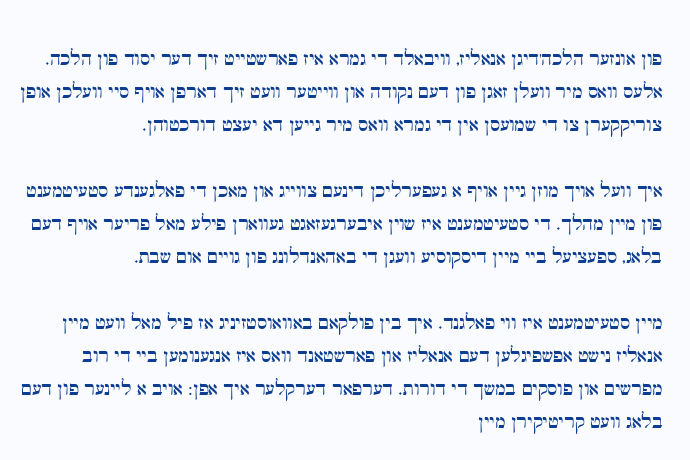פון אונזער הלכה'דיגן אנאליז, וויבאלד די גמרא איז פארשטייט זיך דער יסוד פון הלכה. אלעס וואס מיר וועלן זאגן פון דעם נקודה און ווייטער וועט זיך דארפן אויף סיי וועלכן אופן צוריקקערן צו די שמועסן אין די גמרא וואס מיר גייען דא יעצט דורכטוהן.

איך וועל אויך מוזן גיין אויף א געפערליכן דינעם צווייג און מאכן די פאלגענדע סטעיטמענט פון מיין מהלך. די סטעיטמענט איז שוין איבערגעזאגט געווארן פילע מאל פריער אויף דעם בלאג, ספעציעל ביי מיין דיסקוסיע וועגן די באהאנדלונג פון גויים אום שבת.

מיין סטעיטמענט איז ווי פאלגנד. איך בין פולקאם באוואוסטזיניג אז פיל מאל וועט מיין אנאליז נישט אפשפיגלען דעם אנאליז און פארשטאנד וואס איז אנגענומען ביי די רוב מפרשים און פוסקים במשך די דורות. דערפאר דערקלער איך אפן: אויב א ליינער פון דעם בלאג וועט קריטיקירן מיין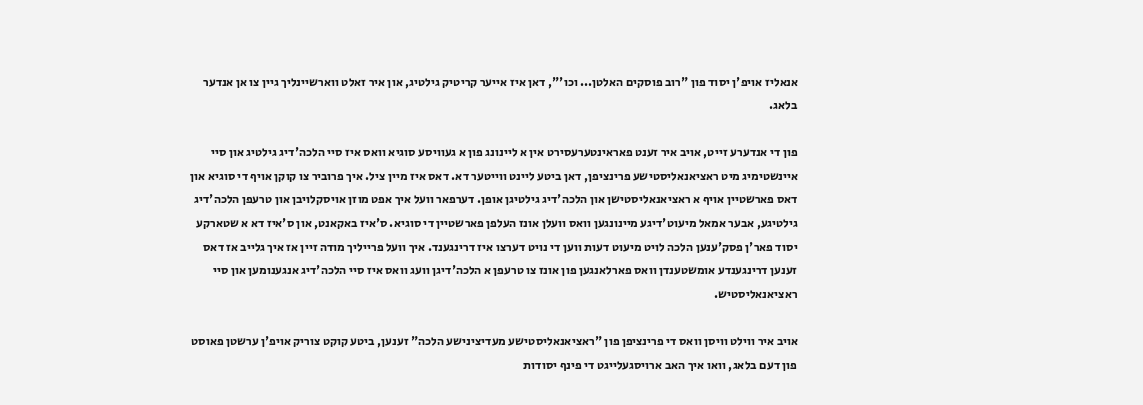אנאליז אויפ'ן יסוד פון "רוב פוסקים האלטן... וכו'", דאן איז אייער קריטיק גילטיג, און איר זאלט ווארשיינליך גיין צו אן אנדער בלאג.

פון די אנדערע זייט, אויב איר זענט פאראינטערעסירט אין א ליינונג פון א געוויסע סוגיא וואס איז סיי הלכה'דיג גילטיג און סיי איינשטימיג מיט ראציאנאליסטישע פרינציפן, דאן ביטע ליינט ווייטער דא. דאס איז מיין ציל. איך פרוביר צו קוקן אויף די סוגיא און דאס פארשטיין אויף א ראציאנאליסטישן און הלכה'דיג גילטיגן אופן. דערפאר וועל איך אפט מוזן אויסקלויבן און טרעפן הלכה'דיג גילטיגע, אבער אמאל מיעוט'דיגע מיינונגען וואס וועלן אונז העלפן פארשטיין די סוגיא. ס'איז באקאנט, און ס'איז דא א שטארקע יסוד פאר'ן פסק'ענען הלכה לויט מיעוט דעות ווען די נויט דערצו איז דרינגענד. איך וועל פרייליך מודה זיין אז איך גלייב אז דאס זענען דרינגענדע אומשטענדן וואס פארלאנגען פון אונז צו טרעפן א הלכה'דיגן וועג וואס איז סיי הלכה'דיג אנגענומען און סיי ראציאנאליסטיש.

אויב איר ווילט וויסן וואס די פרינציפן פון "ראציאנאליסטישע מעדיצינישע הלכה" זענען, ביטע קוקט צוריק אויפ'ן ערשטן פאוסט פון דעם בלאג, וואו איך האב ארויסגעלייגט די פינף יסודות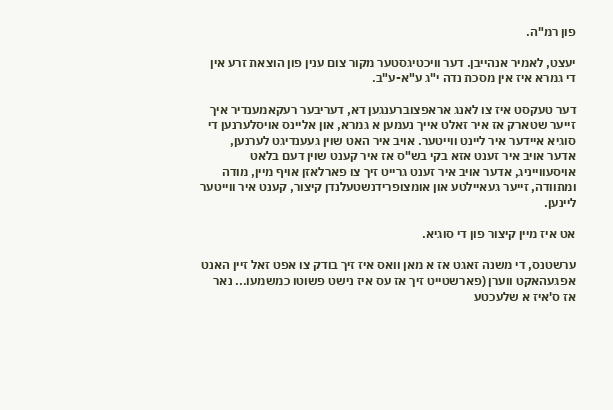פון רמ"ה.

יעצט, לאמיר אנהייבן. דער וויכטיגסטער מקור צום ענין פון הוצאת זרע אין די גמרא איז אין מסכת נדה י"ג ע"א-ע"ב.

דער טעקסט איז צו לאנג אראפצוברענגען דא, דעריבער רעקאמענדיר איך זייער שטארק אז איר זאלט אייך נעמען א גמרא, און אליינס אויסלערנען די סוגיא איידער איר ליינט ווייטער. אויב איר האט שוין געענדיגט לערנען, אדער אויב איר זענט אזא בקי בש"ס אז איר קענט שוין דעם בלאט אויסעווייניג, אדער אויב איר זענט גרייט זיך צו פארלאזן אויף מיין, מודה ומתוודה, זייער געאיילטע און אומצופרידנשטעלנדן קיצור, קענט איר ווייטער ליינען.

אט איז מיין קיצור פון די סוגיא.

ערשטנס, די משנה זאגט אז א מאן וואס איז זיך בודק צו אפט זאל זיין האנט אפגעהאקט ווערן (פארשטייט זיך אז עס איז נישט פשוטו כמשמעו... נאר אז ס'איז א שלעכטע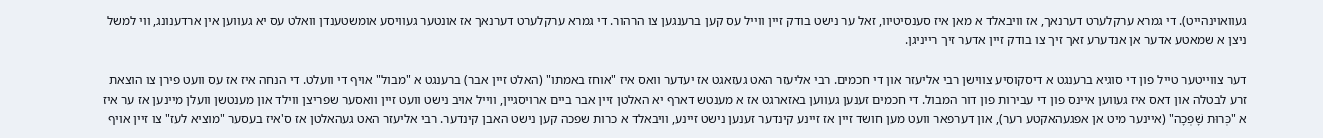געוואוינהייט). די גמרא ערקלערט דערנאך, אז וויבאלד א מאן איז סענסיטיוו, זאל ער נישט בודק זיין ווייל עס קען ברענגען צו הרהור. די גמרא ערקלערט דערנאך אז אונטער געוויסע אומשטענדן וואלט עס יא געווען אין ארדענונג, ווי למשל ניצן א שמאטע אדער אן אנדערע זאך זיך צו בודק זיין אדער זיך רייניגן.

דער צווייטער טייל פון די סוגיא ברענגט א דיסקוסיע צווישן רבי אליעזר און די חכמים. רבי אליעזר האט געזאגט אז יעדער וואס איז "אוחז באמתו" (האלט זיין אבר) ברענגט א "מבול" אויף די וועלט. די הנחה איז אז עס וועט פירן צו הוצאת זרע לבטלה און דאס איז געווען איינס פון די עבירות פון דור המבול. די חכמים זענען געווען באזארגט אז א מענטש דארף יא האלטן זיין אבר ביים ארויסגיין, ווייל אויב נישט וועט זיין וואסער שפריצן ווילד און מענטשן וועלן מיינען אז ער איז א "כְּרוּת שָׁפְכָה" (איינער מיט אן אפגעהאקטע רער), און דערפאר וועט מען חושד זיין אז זיינע קינדער זענען נישט זיינע, וויבאלד א כרות שפכה קען נישט האבן קינדער. רבי אליעזר האט געהאלטן אז ס'איז בעסער "מוציא לעז" צו זיין אויף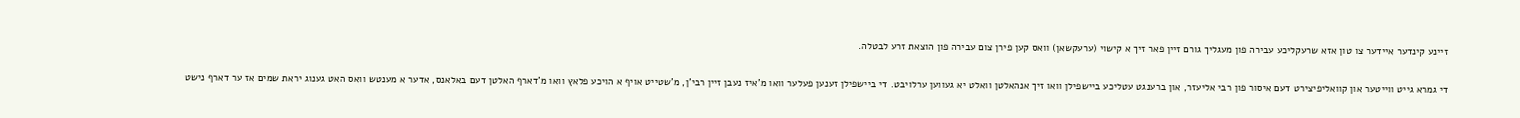זיינע קינדער איידער צו טון אזא שרעקליכע עבירה פון מעגליך גורם זיין פאר זיך א קישוי (ערעקשאן) וואס קען פירן צום עבירה פון הוצאת זרע לבטלה.

די גמרא גייט ווייטער און קוואליפיצירט דעם איסור פון רבי אליעזר, און ברענגט עטליכע ביישפילן וואו זיך אנהאלטן וואלט יא געווען ערלויבט. די ביישפילן זענען פעלער וואו מ'איז נעבן זיין רבי'ן, מ'שטייט אויף א הויכע פלאץ וואו מ'דארף האלטן דעם באלאנס, אדער א מענטש וואס האט גענוג יראת שמים אז ער דארף נישט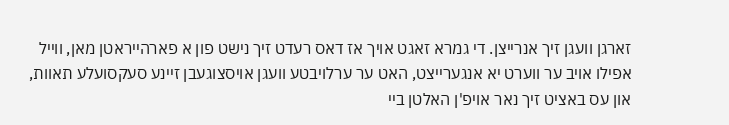זארגן וועגן זיך אנרייצן. די גמרא זאגט אויך אז דאס רעדט זיך נישט פון א פארהייראטן מאן, ווייל אפילו אויב ער ווערט יא אנגערייצט, האט ער ערלויבטע וועגן אויסצוגעבן זיינע סעקסועלע תאוות, און עס באציט זיך נאר אויפ'ן האלטן ביי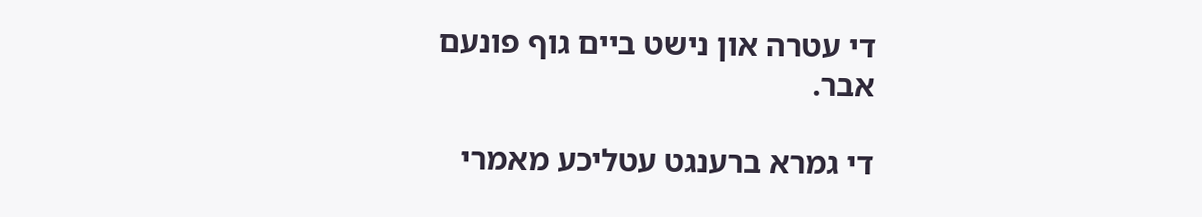די עטרה און נישט ביים גוף פונעם אבר.

די גמרא ברענגט עטליכע מאמרי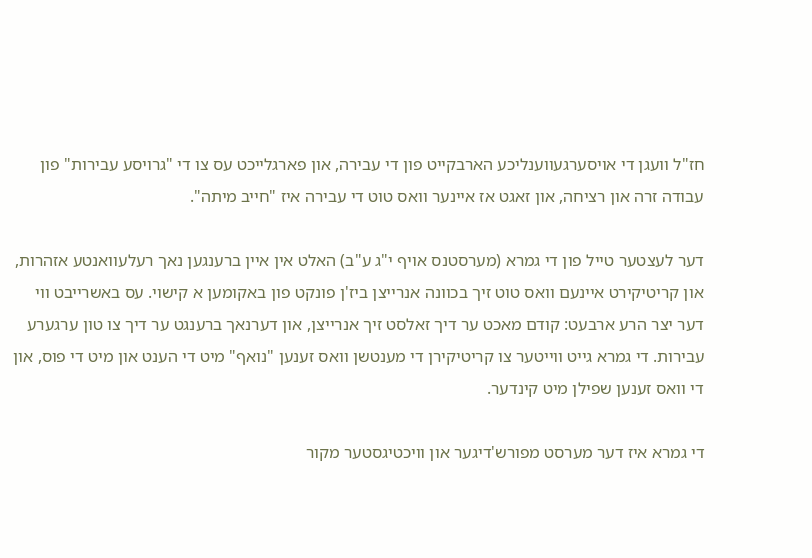חז"ל וועגן די אויסערגעווענליכע הארבקייט פון די עבירה, און פארגלייכט עס צו די "גרויסע עבירות" פון עבודה זרה און רציחה, און זאגט אז איינער וואס טוט די עבירה איז "חייב מיתה".

דער לעצטער טייל פון די גמרא (מערסטנס אויף י"ג ע"ב) האלט אין איין ברענגען נאך רעלעוואנטע אזהרות, און קריטיקירט איינעם וואס טוט זיך בכוונה אנרייצן ביז'ן פונקט פון באקומען א קישוי. עס באשרייבט ווי דער יצר הרע ארבעט: קודם מאכט ער דיך זאלסט זיך אנרייצן, און דערנאך ברענגט ער דיך צו טון ערגערע עבירות. די גמרא גייט ווייטער צו קריטיקירן די מענטשן וואס זענען "נואף" מיט די הענט און מיט די פוס, און די וואס זענען שפילן מיט קינדער.

די גמרא איז דער מערסט מפורש'דיגער און וויכטיגסטער מקור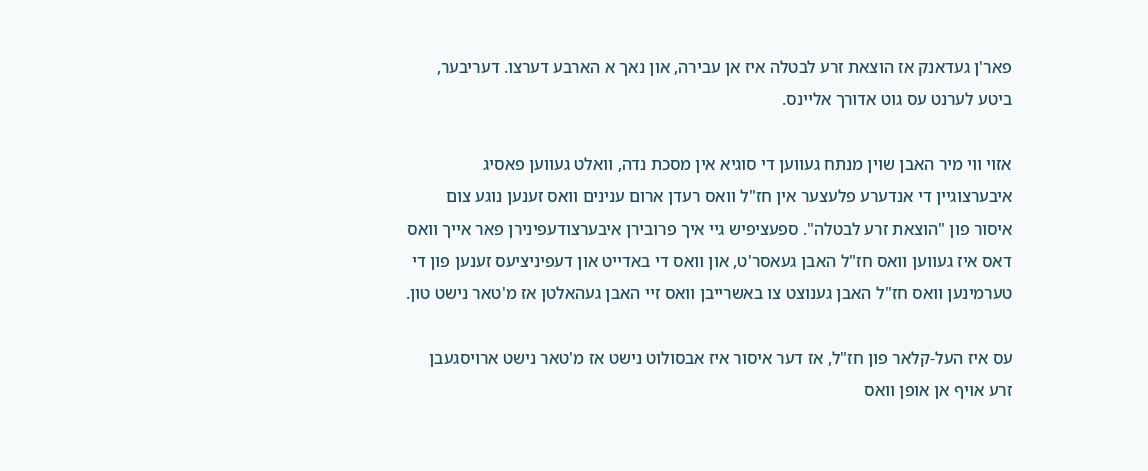פאר'ן געדאנק אז הוצאת זרע לבטלה איז אן עבירה, און נאך א הארבע דערצו. דעריבער, ביטע לערנט עס גוט אדורך אליינס.

אזוי ווי מיר האבן שוין מנתח געווען די סוגיא אין מסכת נדה, וואלט געווען פאסיג איבערצוגיין די אנדערע פלעצער אין חז"ל וואס רעדן ארום ענינים וואס זענען נוגע צום איסור פון "הוצאת זרע לבטלה". ספעציפיש גיי איך פרובירן איבערצודעפינירן פאר אייך וואס דאס איז געווען וואס חז"ל האבן געאסר'ט, און וואס די באדייט און דעפיניציעס זענען פון די טערמינען וואס חז"ל האבן גענוצט צו באשרייבן וואס זיי האבן געהאלטן אז מ'טאר נישט טון.

עס איז העל-קלאר פון חז"ל, אז דער איסור איז אבסולוט נישט אז מ'טאר נישט ארויסגעבן זרע אויף אן אופן וואס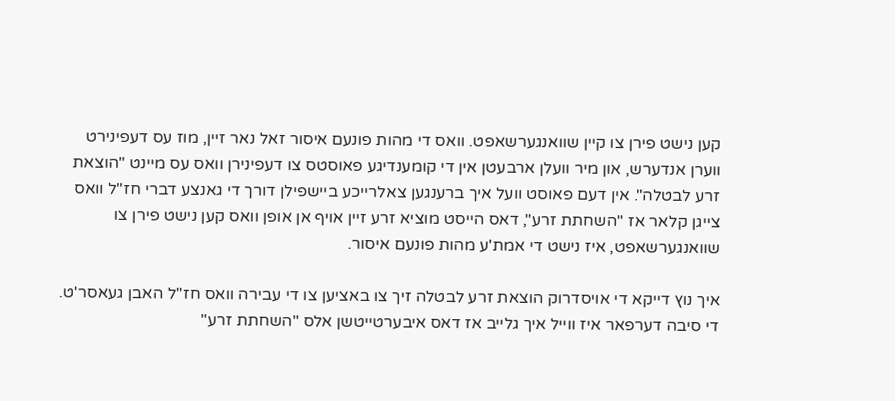קען נישט פירן צו קיין שוואנגערשאפט. וואס די מהות פונעם איסור זאל נאר זיין, מוז עס דעפינירט ווערן אנדערש, און מיר וועלן ארבעטן אין די קומענדיגע פאוסטס צו דעפינירן וואס עס מיינט "הוצאת זרע לבטלה". אין דעם פאוסט וועל איך ברענגען צאלרייכע ביישפילן דורך די גאנצע דברי חז"ל וואס צייגן קלאר אז "השחתת זרע", דאס הייסט מוציא זרע זיין אויף אן אופן וואס קען נישט פירן צו שוואנגערשאפט, איז נישט די אמת'ע מהות פונעם איסור.

איך נוץ דייקא די אויסדרוק הוצאת זרע לבטלה זיך צו באציען צו די עבירה וואס חז"ל האבן געאסר'ט. די סיבה דערפאר איז ווייל איך גלייב אז דאס איבערטייטשן אלס "השחתת זרע"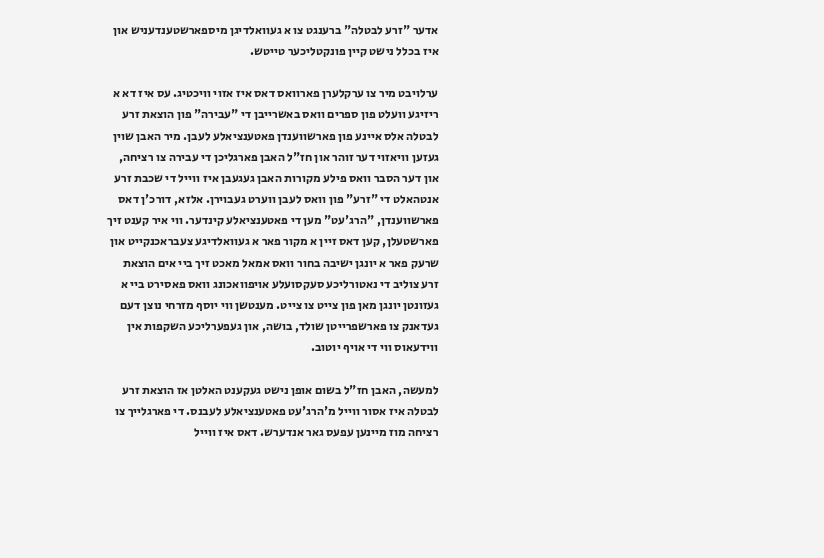אדער "זרע לבטלה" ברענגט צו א געוואלדיגן מיספארשטענדעניש און איז בכלל נישט קיין פונקטליכער טייטש.

ערלויבט מיר צו ערקלערן פארוואס דאס איז אזוי וויכטיג. עס איז דא א ריזיגע וועלט פון ספרים וואס באשרייבן די "עבירה" פון הוצאת זרע לבטלה אלס איינע פון פארשווענדן פאטענציאלע לעבן. מיר האבן שוין געזען וויאזוי דער זוהר און חז"ל האבן פארגליכן די עבירה צו רציחה, און דער הסבר וואס פילע מקורות האבן געגעבן איז ווייל די שכבת זרע אנטהאלט די "זרע" פון וואס לעבן ווערט געבוירן. אלזא, דורכ'ן דאס פארשווענדן, "הרג'עט" מען די פאטענציאלע קינדער. ווי איר קענט זיך פארשטעלן, קען דאס זיין א מקור פאר א געוואלדיגע צעבראכנקייט און שרעק פאר א יונגן ישיבה בחור וואס אמאל מאכט זיך ביי אים הוצאת זרע צוליב די נאטורליכע סעקסועלע אויפוואכונג וואס פאסירט ביי א געזונטן יונגן מאן פון צייט צו צייט. מענטשן ווי יוסף מזרחי נוצן דעם געדאנק צו פארשפרייטן שולד, בושה, און געפערליכע השקפות אין ווידעאוס ווי די אויף יוטוב.

למעשה, האבן חז"ל בשום אופן נישט געקענט האלטן אז הוצאת זרע לבטלה איז אסור ווייל מ'הרג'עט פאטענציאלע לעבנס. די פארגלייך צו רציחה מוז מיינען עפעס גאר אנדערש. דאס איז ווייל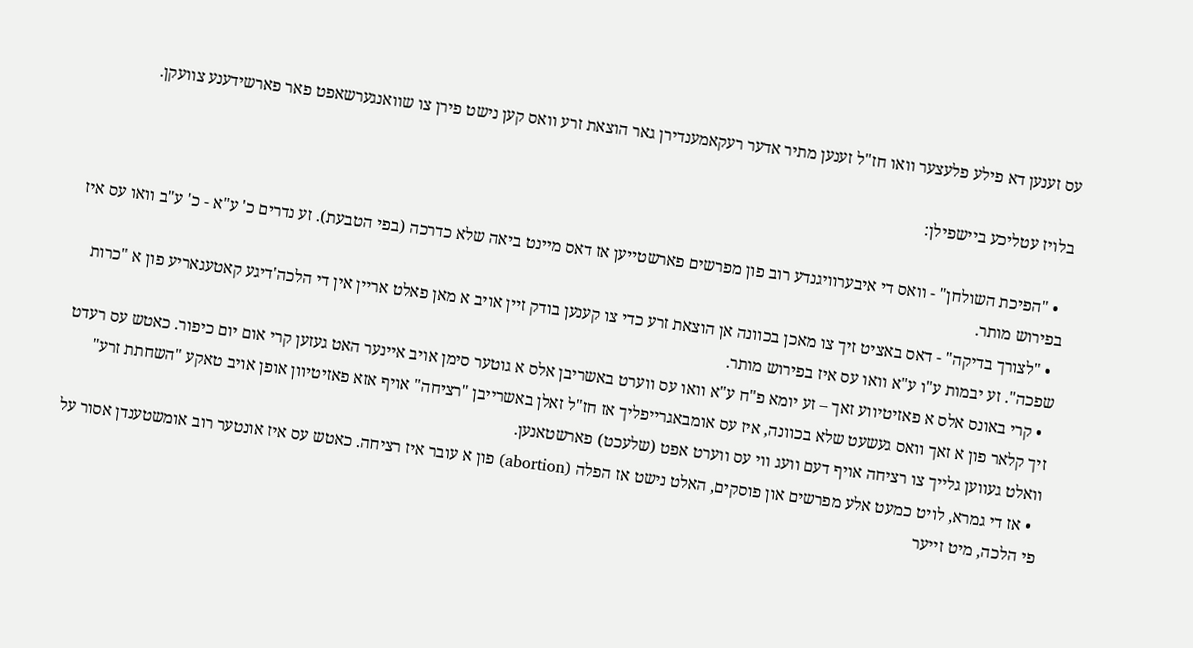עס זענען דא פילע פלעצער וואו חז"ל זענען מתיר אדער רעקאמענדירן גאר הוצאת זרע וואס קען נישט פירן צו שוואנגערשאפט פאר פארשידענע צוועקן.

בלויז עטליכע ביישפילן:

  • "הפיכת השולחן" - וואס די איבערוויגנדע רוב פון מפרשים פארשטייען אז דאס מיינט ביאה שלא כדרכה (בפי הטבעת). זע נדרים כ' ע"א - כ' ע"ב וואו עס איז בפירוש מותר.
  • "לצורך בדיקה" - דאס באציט זיך צו מאכן בכוונה אן הוצאת זרע כדי צו קענען בודק זיין אויב א מאן פאלט אריין אין די הלכה'דיגע קאטעגאריע פון א "כרות שפכה". זע יבמות ע"ו ע"א וואו עס איז בפירוש מותר.
  • קרי באונס אלס א פאזיטיווע זאך – זע יומא פ"ח ע"א וואו עס ווערט באשריבן אלס א גוטער סימן אויב איינער האט געזען קרי אום יום כיפור. כאטש עס רעדט זיך קלאר פון א זאך וואס געשעט שלא בכוונה, איז עס אומבאגרייפליך אז חז"ל זאלן באשרייבן "רציחה" אויף אזא פאזיטיוון אופן אויב טאקע "השחתת זרע" וואלט געווען גלייך צו רציחה אויף דעם וועג ווי עס ווערט אפט (שלעכט) פארשטאנען.
  • אז די גמרא, לויט כמעט אלע מפרשים און פוסקים, האלט נישט אז הפלה (abortion) פון א עובר איז רציחה. כאטש עס איז אונטער רוב אומשטענדן אסור על פי הלכה, מיט זייער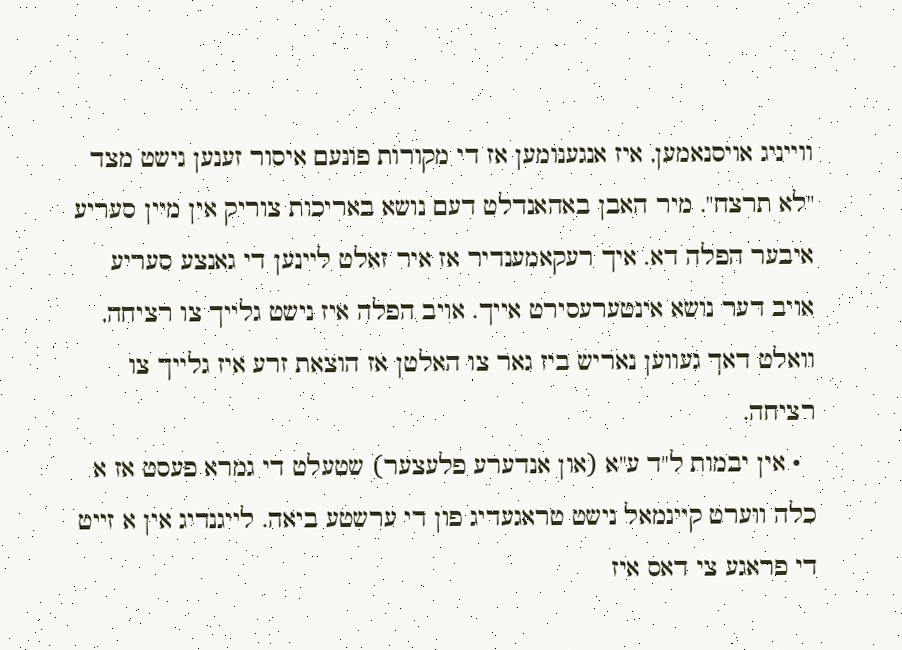ווייניג אויסנאמען, איז אנגענומען אז די מקורות פונעם איסור זענען נישט מצד "לא תרצח". מיר האבן באהאנדלט דעם נושא באריכות צוריק אין מיין סעריע איבער הפלה דא. איך רעקאמענדיר אז איר זאלט ליינען די גאנצע סעריע אויב דער נושא אינטערעסירט אייך. אויב הפלה איז נישט גלייך צו רציחה, וואלט דאך געווען נאריש ביז גאר צו האלטן אז הוצאת זרע איז גלייך צו רציחה.
  • אין יבמות ל"ד ע"א (און אנדערע פלעצער) שטעלט די גמרא פעסט אז א כלה ווערט קיינמאל נישט טראגעדיג פון די ערשטע ביאה. לייגנדיג אין א זייט די פראגע צי דאס איז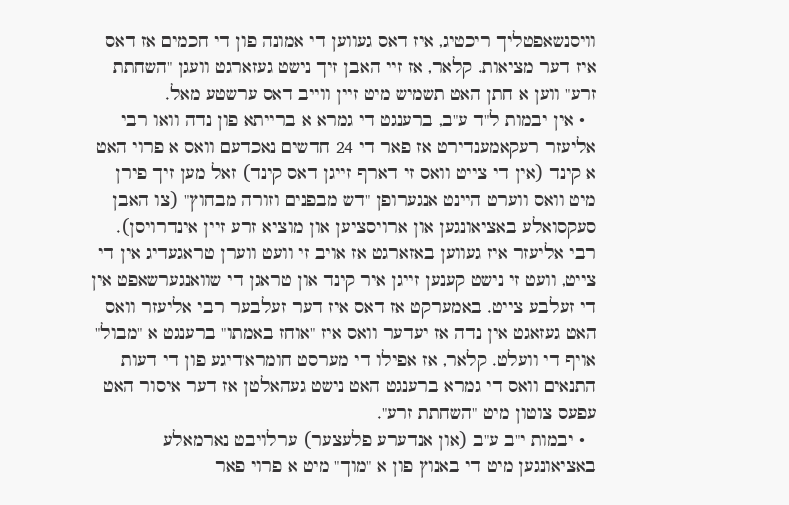וויסנשאפטליך ריכטיג, איז דאס געווען די אמונה פון די חכמים אז דאס איז דער מציאות. קלאר, אז זיי האבן זיך נישט געזארגט וועגן "השחתת זרע" ווען א חתן האט תשמיש מיט זיין ווייב דאס ערשטע מאל.
  • אין יבמות ל"ד ע"ב, ברענגט די גמרא א ברייתא פון נדה וואו רבי אליעזר רעקאמענדירט אז פאר די 24 חדשים נאכדעם וואס א פרוי האט א קינד (אין די צייט וואס זי דארף זייגן דאס קינד) זאל מען זיך פירן מיט וואס ווערט היינט אנגערופן "דש מבפנים וזורה מבחוץ" (צו האבן סעקסואלע באציאונגען און ארויסציען און מוציא זרע זיין אינדרויסן). רבי אליעזר איז געווען באזארגט אז אויב זי וועט ווערן טראגעדיג אין די צייט, וועט זי נישט קענען זייגן איר קינד און טראגן די שוואנגערשאפט אין די זעלבע צייט. באמערקט אז דאס איז דער זעלבער רבי אליעזר וואס האט געזאגט אין נדה אז יעדער וואס איז "אוחז באמתו" ברענגט א "מבול" אויף די וועלט. קלאר, אז אפילו די מערסט חומרא'דיגע פון די דעות התנאים וואס די גמרא ברענגט האט נישט געהאלטן אז דער איסור האט עפעס צוטון מיט "השחתת זרע".
  • יבמות י"ב ע"ב (און אנדערע פלעצער) ערלויבט נארמאלע באציאונגען מיט די באנוץ פון א "מוך" מיט א פרוי פאר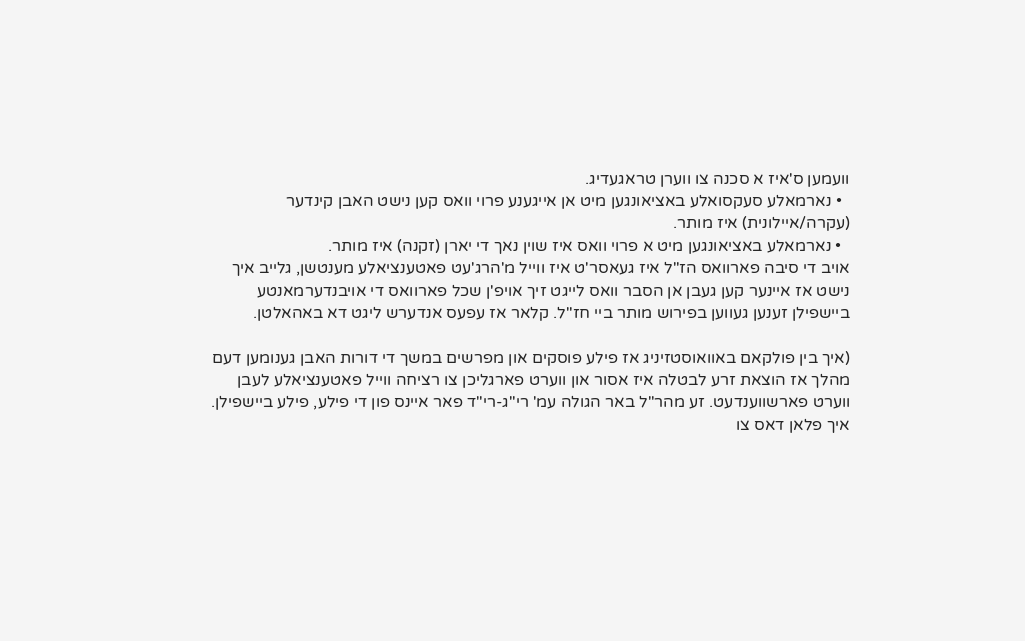וועמען ס'איז א סכנה צו ווערן טראגעדיג.
  • נארמאלע סעקסואלע באציאונגען מיט אן אייגענע פרוי וואס קען נישט האבן קינדער (עקרה/איילונית) איז מותר.
  • נארמאלע באציאונגען מיט א פרוי וואס איז שוין נאך די יארן (זקנה) איז מותר.
אויב די סיבה פארוואס הז"ל איז געאסר'ט איז ווייל מ'הרג'עט פאטענציאלע מענטשן, גלייב איך נישט אז איינער קען געבן אן הסבר וואס לייגט זיך אויפ'ן שכל פארוואס די אויבנדערמאנטע ביישפילן זענען געווען בפירוש מותר ביי חז"ל. קלאר אז עפעס אנדערש ליגט דא באהאלטן.

(איך בין פולקאם באוואוסטזיניג אז פילע פוסקים און מפרשים במשך די דורות האבן גענומען דעם מהלך אז הוצאת זרע לבטלה איז אסור און ווערט פארגליכן צו רציחה ווייל פאטענציאלע לעבן ווערט פארשווענדעט. זע מהר"ל באר הגולה עמ' רי"ג-רי"ד פאר איינס פון די פילע, פילע ביישפילן. איך פלאן דאס צו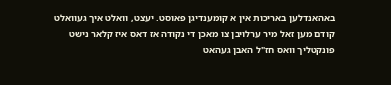באהאנדלען באריכות אין א קומענדיגן פאוסט. יעצט, וואלט איך געוואלט קודם מען זאל מיר ערלויבן צו מאכן די נקודה אז דאס איז קלאר נישט פונקטליך וואס חז"ל האבן געהאט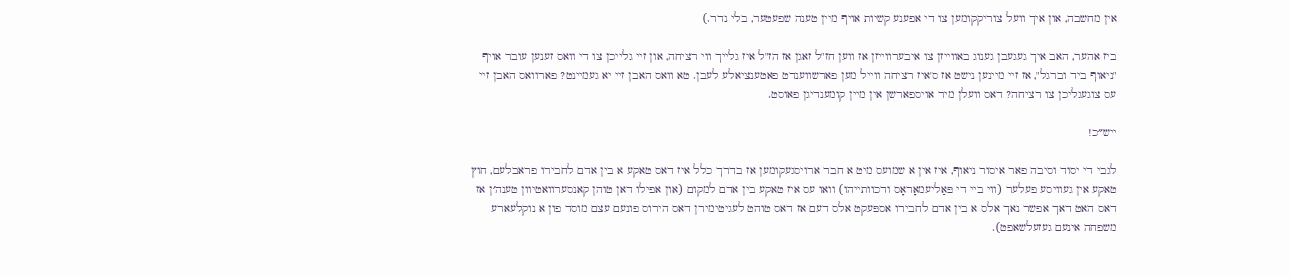אין מחשבה, און איך וועל צוריקקומען צו די אפענע קשיות אויף מיין טענה שפעטער, בלי נדר.)

ביז אהער, האב איך געגעבן גענוג באווייזן צו איבערווייזן אז ווען חז"ל זאגן אז הז"ל איז גלייך ווי רציחה, און זיי גלייכן צו די וואס זענען עובר אויף "ניאוף ביד וברגל", אז זיי מיינען נישט אז ס'איז רציחה ווייל מען פארשווענדט פאטענציאלע לעבן. טא וואס האבן זיי יא געמיינט? פארוואס האבן זיי עס צוגעגליכן צו רציחה? דאס וועלן מיר אויספארשן אין מיין קומענדיגן פאוסט.

ייש״כ!

לגבי די יסוד וסיבה פאר איסור ניאוף, איז אין א שמועס מיט א חבר ארויסגעקומען אז בדרך כלל איז דאס טאקע א בין אדם לחבירו פראבלעם, חוץ טאקע אין געוויסע פעלער (ווי ביי די פּאַליעמאָראָס ודכוותייהו) וואו עס איז טאקע בין אדם למקום (און אפילו דאן טוהן קאנסערוואטיוון טענה׳ן אז דאס האט דאך אפשר נאך אלס א בין אדם לחבירו אספּעקט אלס דעם אז דאס טוהט לעגיטימירן דאס הירוס פונעם עצם מוסד פון א נוקלעארע משפחה אינעם געזעלשאפט).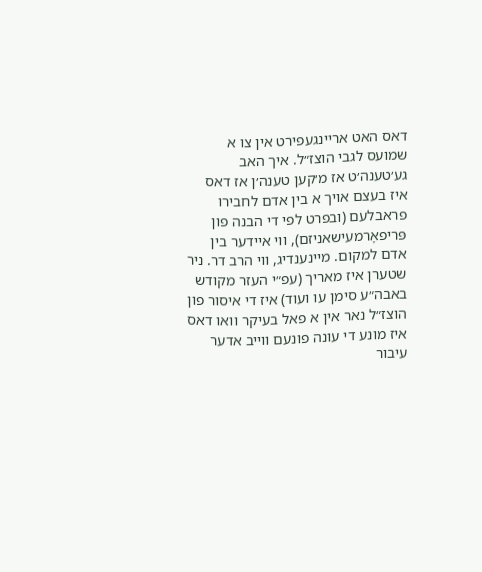דאס האט אריינגעפירט אין צו א שמועס לגבי הוצז״ל. איך האב גע׳טענה׳ט אז מ׳קען טענה׳ן אז דאס איז בעצם אויך א בין אדם לחבירו פראבלעם (ובפרט לפי די הבנה פון פּריפאָרמעישאניזם), ווי איידער בין אדם למקום. מיינענדיג, ווי הרב דר. ניר שטערן איז מאריך (עפ״י העזר מקודש באבה״ע סימן עו ועוד) איז די איסור פון הוצז״ל נאר אין א פאל בעיקר וואו דאס איז מונע די עונה פונעם ווייב אדער עיבור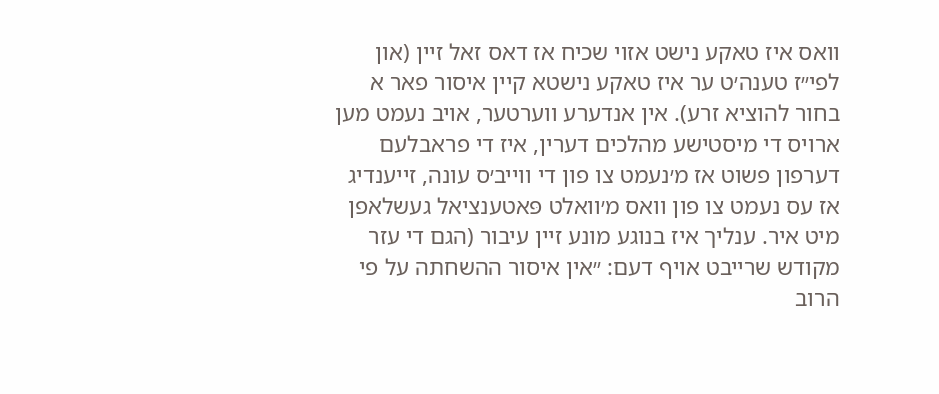וואס איז טאקע נישט אזוי שכיח אז דאס זאל זיין (און לפי״ז טענה׳ט ער איז טאקע נישטא קיין איסור פאר א בחור להוציא זרע). אין אנדערע ווערטער, אויב נעמט מען ארויס די מיסטישע מהלכים דערין, איז די פראבלעם דערפון פשוט אז מ׳נעמט צו פון די ווייב׳ס עונה, זייענדיג אז עס נעמט צו פון וואס מ׳וואלט פּאטענציאל געשלאפן מיט איר. ענליך איז בנוגע מונע זיין עיבור (הגם די עזר מקודש שרייבט אויף דעם: ״אין איסור ההשחתה על פי הרוב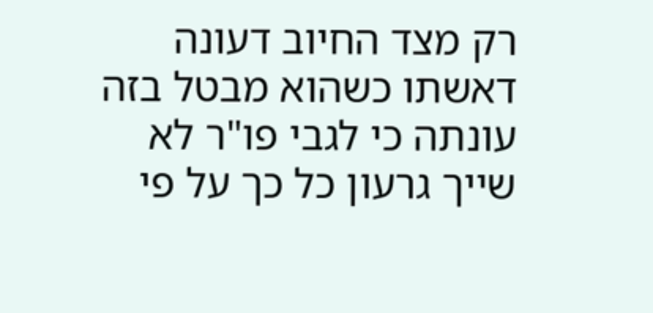רק מצד החיוב דעונה דאשתו כשהוא מבטל בזה עונתה כי לגבי פו"ר לא שייך גרעון כל כך על פי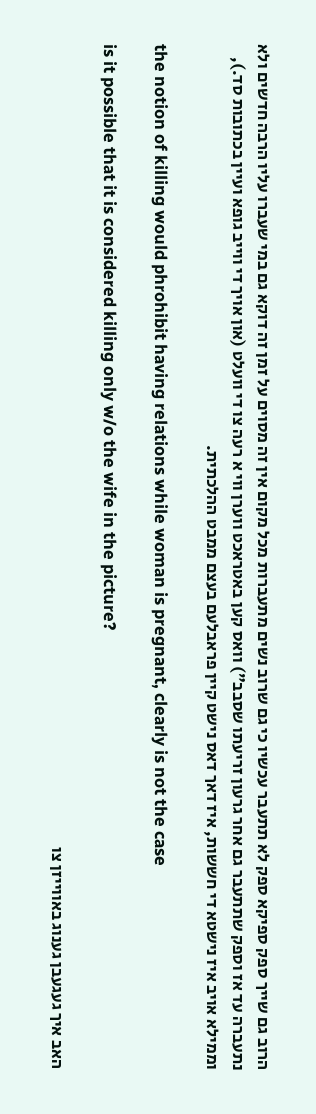הרוב גם שייך ספק ספיקא ספק לא תתעבר עכשיו כי גם שרוב נשים מתעברות מכל מקום אין זה מסוים על זמן זה דוקא גם במי שעברו עליו הרבה חדשים ולא נתעברה עד אז וספק שתתעבר גם אחר גרעון זריעתו שסבב״) וואס קען באטראכט ווערן ווי א רעה צו די וועלט (און אויך די ווייב גופא ועיין בכתובות סד.), וממילא אויב איז נישטא די חששות, איז דאך דאס נישט קיין פראבלעם בעצם ממבט ההלכתית.

the notion of killing would phrohibit having relations while woman is pregnant, clearly is not the case

is it possible that it is considered killing only w/o the wife in the picture?

האב איך געגעבן גענוג באווייזן צו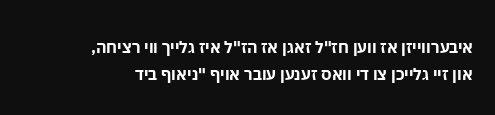איבערווייזן אז ווען חז"ל זאגן אז הז"ל איז גלייך ווי רציחה, און זיי גלייכן צו די וואס זענען עובר אויף "ניאוף ביד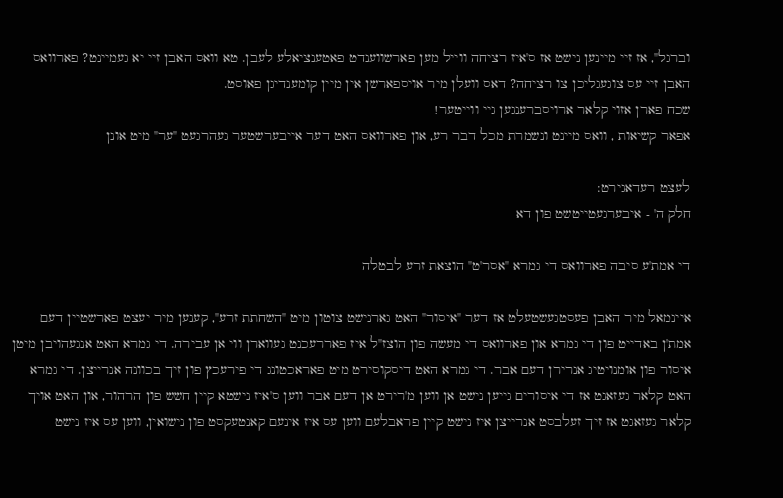וברגל", אז זיי מיינען נישט אז ס'איז רציחה ווייל מען פארשווענדט פאטענציאלע לעבן. טא וואס האבן זיי יא געמיינט? פארוואס האבן זיי עס צוגעגליכן צו רציחה? דאס וועלן מיר אויספארשן אין מיין קומענדיגן פאוסט.
שכח פארן אזוי קלאר ארויסברענגען גיי ווייטער!
אפאר קשיאות , וואס מיינט ונשמרת מכל דבר רע, און פארוואס האט דער אייבערשטער געהרגעט "ער" מיט אונן

לעצט רעדאגירט:
חלק ה' - איבערגעטייטשט פון דא

די אמת'ע סיבה פארוואס די גמרא "אסר'ט" הוצאת זרע לבטלה

איינמאל מיר האבן פעסטגעשטעלט אז דער "איסור" האט גארנישט צוטון מיט "השחתת זרע", קענען מיר יעצט פארשטיין דעם אמת'ן באדייט פון די גמרא און פארוואס די מעשה פון הוצז"ל איז פאררעכנט געווארן ווי אן עבירה. די גמרא האט אנגעהויבן מיטן איסור פון אומנויטיג אנרירן דעם אבר. די גמרא האט דיסקוסירט מיט פאראכטונג די פירעכץ פון זיך בכוונה אנרייצן. די גמרא האט קלאר געזאגט אז די איסורים גייען נישט אן ווען מ'רירט אן דעם אבר ווען ס'איז נישטא קיין חשש פון הרהור, און האט אויך קלאר געזאגט אז זיך זעלבסט אנרייצן איז נישט קיין פראבלעם ווען עס איז אינעם קאנטעקסט פון נישואין, ווען עס איז נישט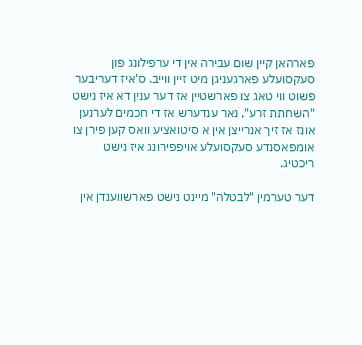פארהאן קיין שום עבירה אין די ערפילונג פון סעקסועלע פארגעניגן מיט זיין ווייב. ס'איז דעריבער פשוט ווי טאג צו פארשטיין אז דער ענין דא איז נישט "השחתת זרע", נאר ענדערש אז די חכמים לערנען אונז אז זיך אנרייצן אין א סיטואציע וואס קען פירן צו אומפאסנדע סעקסועלע אויפפירונג איז נישט ריכטיג.

דער טערמין "לבטלה" מיינט נישט פארשווענדן אין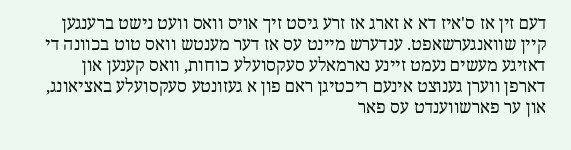דעם זין אז ס'איז דא א זארג אז זרע גיסט זיך אויס וואס וועט נישט ברענגען קיין שוואנגערשאפט. ענדערש מיינט עס אז דער מענטש וואס טוט בכוונה די דאזיגע מעשים נעמט זיינע נארמאלע סעקסועלע כוחות, וואס קענען און דארפן ווערן גענוצט אינעם ריכטיגן ראם פון א געזונטע סעקסועלע באציאונג, און ער פארשווענדט עס פאר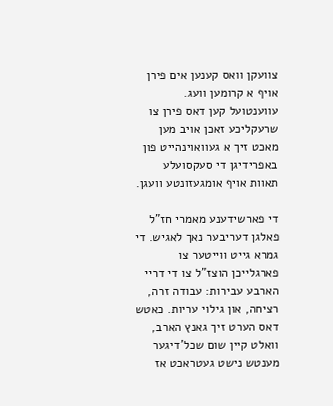צוועקן וואס קענען אים פירן אויף א קרומען וועג. עווענטועל קען דאס פירן צו שרעקליכע זאכן אויב מען מאכט זיך א געוואוינהייט פון באפרידיגן די סעקסועלע תאוות אויף אומגעזונטע וועגן.

די פארשידענע מאמרי חז"ל פאלגן דעריבער נאך לאגיש. די גמרא גייט ווייטער צו פארגלייכן הוצז"ל צו די דריי הארבע עבירות: עבודה זרה, רציחה, און גילוי עריות. כאטש דאס הערט זיך גאנץ הארב, וואלט קיין שום שכל'דיגער מענטש נישט געטראכט אז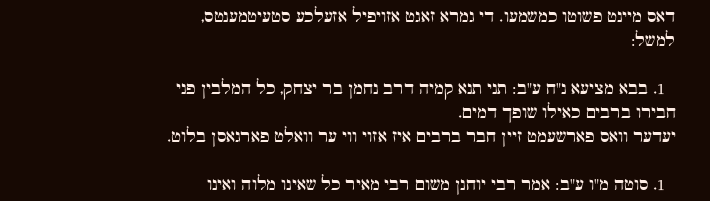דאס מיינט פשוטו כמשמעו. די גמרא זאגט אזויפיל אזעלכע סטעיטמענטס, למשל:

  1. בבא מציעא נ"ח ע"ב: תני תנא קמיה דרב נחמן בר יצחק, כל המלבין פני חבירו ברבים כאילו שופך דמים.
יעדער וואס פארשעמט זיין חבר ברבים איז אזוי ווי ער וואלט פארגאסן בלוט.

  1. סוטה מ"ו ע"ב: אמר רבי יוחנן משום רבי מאיר כל שאינו מלוה ואינו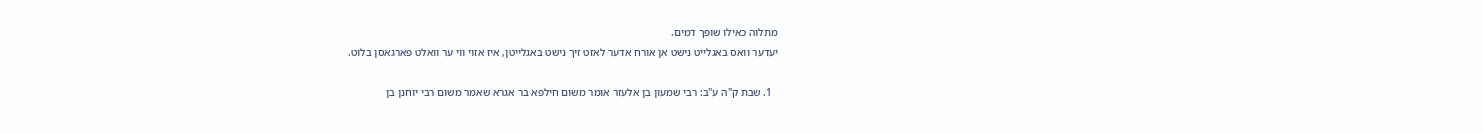מתלוה כאילו שופך דמים.
יעדער וואס באגלייט נישט אן אורח אדער לאזט זיך נישט באגלייטן, איז אזוי ווי ער וואלט פארגאסן בלוט.

  1. שבת ק"ה ע"ב: רבי שמעון בן אלעזר אומר משום חילפא בר אגרא שאמר משום רבי יוחנן בן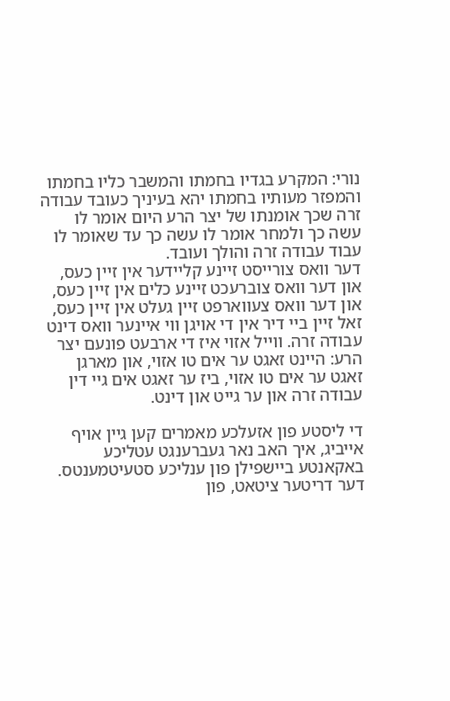נורי: המקרע בגדיו בחמתו והמשבר כליו בחמתו והמפזר מעותיו בחמתו יהא בעיניך כעובד עבודה זרה שכך אומנתו של יצר הרע היום אומר לו עשה כך ולמחר אומר לו עשה כך עד שאומר לו עבוד עבודה זרה והולך ועובד.
דער וואס צורייסט זיינע קליידער אין זיין כעס, און דער וואס צוברעכט זיינע כלים אין זיין כעס, און דער וואס צעווארפט זיין געלט אין זיין כעס, זאל זיין ביי דיר אין די אויגן ווי איינער וואס דינט עבודה זרה. ווייל אזוי איז די ארבעט פונעם יצר הרע: היינט זאגט ער אים טו אזוי, און מארגן זאגט ער אים טו אזוי, ביז ער זאגט אים גיי דין עבודה זרה און ער גייט און דינט.

די ליסטע פון אזעלכע מאמרים קען גיין אויף אייביג, איך האב נאר געברענגט עטליכע באקאנטע ביישפילן פון ענליכע סטעיטמענטס. דער דריטער ציטאט, פון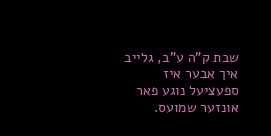שבת ק"ה ע"ב, גלייב איך אבער איז ספעציעל נוגע פאר אונזער שמועס.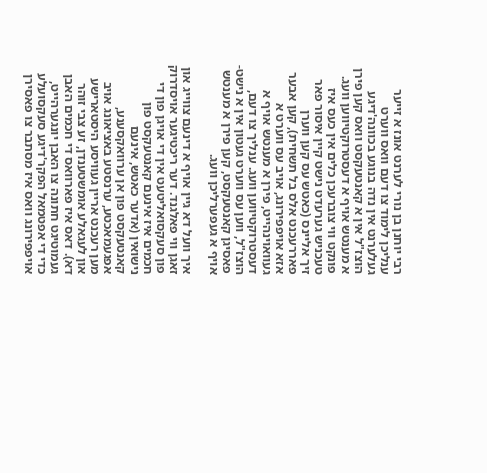רבי יוחנן בן נורי לערנט אונז א זייער ענליכן לימוד צו דעם וואס ווערט געלערנט אין נדה בנוגע בכוונה'דיגע הוצז"ל אין א קאנטעקסט וואס קען פירן א מענטש אויף א דעסטרוקטיווען וועג. פונקט ווי צוברעכן כלים אין כעס איז טעכניש גערעדט נישט קיין איסור פאר זיך אליינס (כאטש עס קען ווערן פאררעכנט אלס בל תשחית), קען אבער אזא אויפפירונג, אויב עס ווערט א געוואוינהייט, פירן א מענטש אויף א דעסטרוקטיווען וועג. ענליך צו דעם, הוצז"ל, ווען עס ווערט געטון אין א נישט-פאסיגן קאנטעקסט, קען פירן א מענטש אויף א געפערליכן וועג.

איך וועל דא גיין אויף א דינעם צווייג און זאגן ווי פאלגנד. דער ריכטיגער אויסדרוק פון סעקסואליטעט אין די אויגן פון די חכמים איז אינעם קאנטעקסט פון נישואין (אדער כאטש, אינעם קאנטעקסט פון אן ערוואקסענע, אפגעמאכטע, ערנסטע באציאונג אויב מען רעכנט אריין געוויסע היסטארישע און לעגאלע אומשטענדן, זע צבי זוהר דא). דאס איז פארוואס די חכמים האבן געמוטיגט חתונה צו האבן יונגערהייט, כדי די אפטמאל הפקר'דיגע סעקסועלע אויפפירונג וואס איז מסתבר צו פאסירן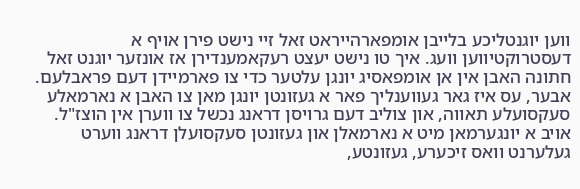ווען יוגנטליכע בלייבן אומפארהייראט זאל זיי נישט פירן אויף א דעסטרוקטיווען וועג. איך טו נישט יעצט רעקאמענדירן אז אונזער יוגנט זאל חתונה האבן אין אן אומפאסיג יונגן עלטער כדי צו פארמיידן דעם פראבלעם. אבער, עס איז גאר געווענליך פאר א געזונטן יונגן מאן צו האבן א נארמאלע סעקסועלע תאווה, און צוליב דעם גרויסן דראנג נכשל צו ווערן אין הוצז"ל. אויב א יונגערמאן מיט א נארמאלן און געזונטן סעקסועלן דראנג ווערט געלערנט וואס זיכערע, געזונטע,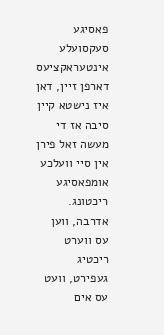פאסיגע סעקסועלע אינטעראקציעס דארפן זיין, דאן איז נישטא קיין סיבה אז די מעשה זאל פירן אין סיי וועלכע אומפאסיגע ריכטונג. אדרבה, ווען עס ווערט ריכטיג געפירט, וועט עס אים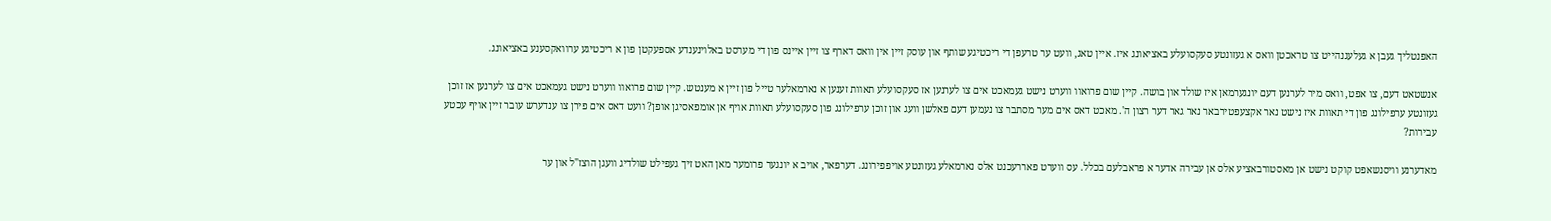האפנטליך געבן א געלעגנהייט צו טראכטן וואס א געזונטע סעקסועלע באציאונג איז. איין טאג, וועט ער טרעפן די ריכטיגע שותף און עוסק זיין אין וואס דארף צו זיין איינס פון די מערסט באלוינענדע אספעקטן פון א ריכטיגע ערוואקסענע באציאונג.

אנשטאט דעם, צו אפט, וואס מיר לערנען דעם יונגערמאן איז שולד און בושה. קיין שום פרואוו ווערט נישט געמאכט אים צו לערנען אז סעקסועלע תאוות זענען א נארמאלער טייל פון זיין א מענטש. קיין שום פרואוו ווערט נישט געמאכט אים צו לערנען אז זוכן געזונטע ערפילונג פון די תאוות איז נישט נאר אקצעפטירבאר נאר גאר דער רצון ה'. מאכט דאס אים מער מסתבר צו נעמען דעם פאלשן וועג און זוכן ערפילונג פון סעקסועלע תאוות אויף אן אומפאסיגן אופן? וועט דאס אים פירן צו ענדערש עובר זיין אויף עכטע עבירות?

מאדערנע וויסנשאפט קוקט נישט אן מאסטורבאציע אלס אן עבירה אדער א פראבלעם בכלל. עס ווערט פאררעכנט אלס נארמאלע געזונטע אויפפירונג. דערפאר, אויב א יונגער פרומער מאן האט זיך געפילט שולדיג וועגן הוצז"ל און ער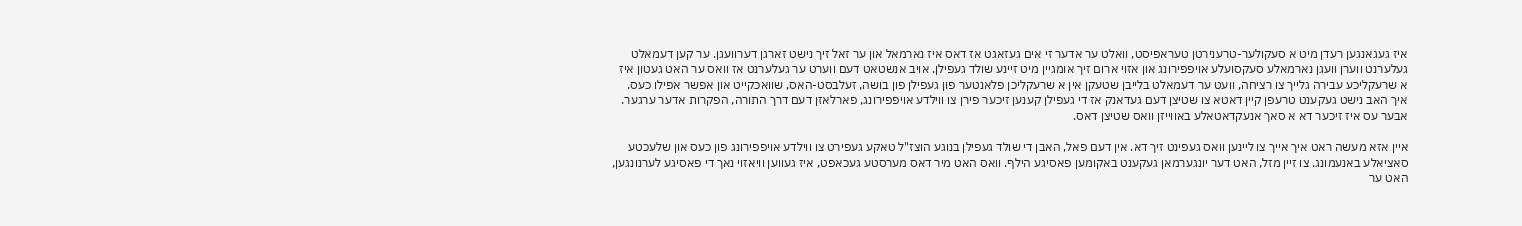איז געגאנגען רעדן מיט א סעקולער-טרענירטן טעראפיסט, וואלט ער אדער זי אים געזאגט אז דאס איז נארמאל און ער זאל זיך נישט זארגן דערוועגן. ער קען דעמאלט געלערנט ווערן וועגן נארמאלע סעקסועלע אויפפירונג און אזוי ארום זיך אומגיין מיט זיינע שולד געפילן. אויב אנשטאט דעם ווערט ער געלערנט אז וואס ער האט געטון איז א שרעקליכע עבירה גלייך צו רציחה, וועט ער דעמאלט בלייבן שטעקן אין א שרעקליכן פלאנטער פון געפילן פון בושה, זעלבסט-האס, שוואכקייט און אפשר אפילו כעס. איך האב נישט געקענט טרעפן קיין דאטא צו שטיצן דעם געדאנק אז די געפילן קענען זיכער פירן צו ווילדע אויפפירונג, פארלאזן דעם דרך התורה, הפקרות אדער ערגער. אבער עס איז זיכער דא א סאך אנעקדאטאלע באווייזן וואס שטיצן דאס.

איין אזא מעשה ראט איך אייך צו ליינען וואס געפינט זיך דא. אין דעם פאל, האבן די שולד געפילן בנוגע הוצז"ל טאקע געפירט צו ווילדע אויפפירונג פון כעס און שלעכטע סאציאלע באנעמונג. צו זיין מזל, האט דער יונגערמאן געקענט באקומען פאסיגע הילף. וואס האט מיר דאס מערסטע געכאפט, איז געווען וויאזוי נאך די פאסיגע לערנונגען, האט ער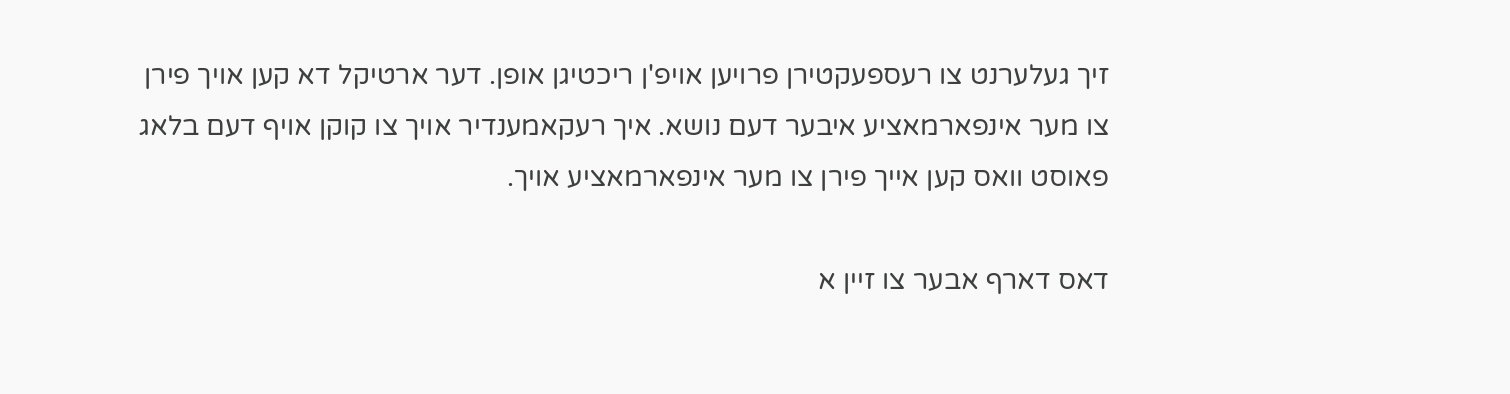זיך געלערנט צו רעספעקטירן פרויען אויפ'ן ריכטיגן אופן. דער ארטיקל דא קען אויך פירן צו מער אינפארמאציע איבער דעם נושא. איך רעקאמענדיר אויך צו קוקן אויף דעם בלאג פאוסט וואס קען אייך פירן צו מער אינפארמאציע אויך.

דאס דארף אבער צו זיין א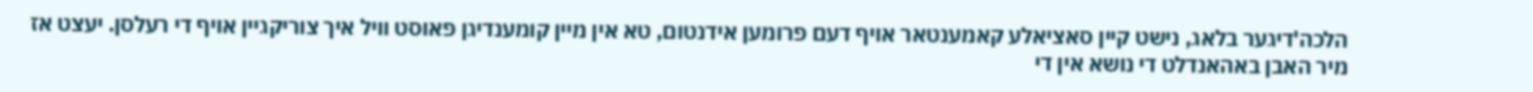הלכה'דיגער בלאג, נישט קיין סאציאלע קאמענטאר אויף דעם פרומען אידנטום, טא אין מיין קומענדיגן פאוסט וויל איך צוריקגיין אויף די רעלסן. יעצט אז מיר האבן באהאנדלט די נושא אין די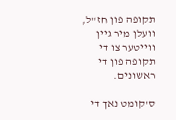תקופה פון חז"ל, וועלן מיר גיין ווייטער צו די תקופה פון די ראשונים.

ס'קומט נאך די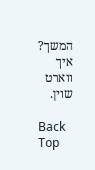המשך? איך ווארט שוין.

Back
Top